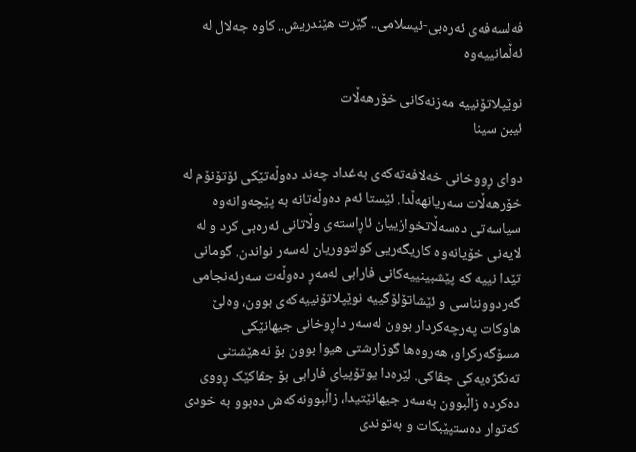فەلسەفەی ئەرەبی-ئیسلامی.. گێرت هێندریش.. کاوە جەلال لە ئەڵمانییەوە

نوێپلاتۆنییە مەزنەکانی خۆرهەڵات
ئیبن سینا

دوای ڕووخانی خەلافەتەکەی بەغداد چەند دەوڵەتێکی ئۆتۆنۆم لە خۆرهەڵات سەریانهەڵدا. ئێستا ئەم دەوڵەتانە بە پێچەوانەوە سیاسەتی دەسەڵاتخوازییان ئاڕاستەی وڵاتانی ئەرەبی کرد و لە لایەنی خۆیانەوە کاریگەریی کولتووریان لەسەر نواندن. گومانی تێدا نییە کە پێشبینییەکانی فارابی لەمەڕ دەوڵەت سەرئەنجامی گەردوونناسی و ئێشاتۆلۆگییە نوێپلاتۆنییەکەی بوون، وەلێ هاوکات پەرچەکردار بوون لەسەر داڕوخانی جیهانێکی مسۆگەرکراو، هەروەها گوزارشتی هیوا بوون بۆ نەهێشتنی تەنگژەیەکی جڤاکی. لێرەدا یوتۆپیای فارابی بۆ جڤاکێک ڕووی دەکردە زاڵبوون بەسەر جیهانێتیدا، زاڵبوونەکەش دەبوو بە خودی کەتوار دەستپێبکات و بەتوندی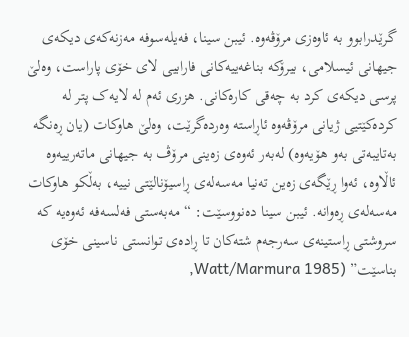گرێدرابوو بە ئاوەزی مرۆڤەوە. ئیبن سینا، فەیلەسوفە مەزنەکەی دیکەی جیهانی ئیسلامی، بیرۆکە بناغەییەکانی فارابیی لای خۆی پاراست، وەلێ پرسی دیکەی کرد بە چەقی کارەکانی. هزری ئەم لە لایەک پتر لە کردەکێتیی ژیانی مرۆڤەوە ئاڕاستە وەردەگرێت، وەلێ هاوکات (یان ڕەنگە بەتایبەتی بەو هۆیەوە) لەبەر ئەوەی زەینی مرۆڤ بە جیهانی ماتەرییەوە ئاڵاوە، ئەوا ڕێگەی زەین تەنیا مەسەلەی ڕاسیۆنالێتی نییە، بەڵکو هاوکات مەسەلەی ڕەوانە. ئیبن سینا دەنووسێت: “مەبەستی فەلسەفە ئەوەیە کە سروشتی ڕاستینەی سەرجەم شتەکان تا ڕادەی توانستی ناسینی خۆی بناسێت” (Watt/Marmura 1985,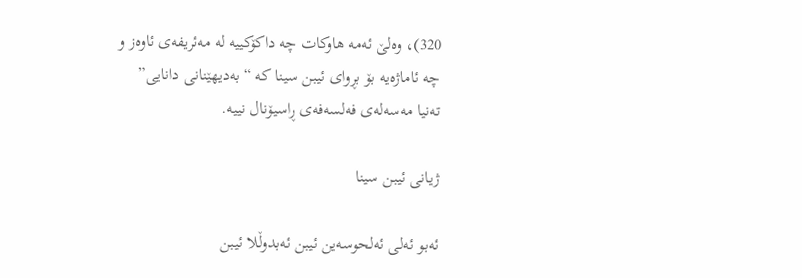320)، وەلێ ئەمە هاوکات چە داکۆکییە لە مەئریفەی ئاوەز و چە ئاماژەیە بۆ بڕوای ئیبن سینا کە “بەدیهێنانی دانایی” تەنیا مەسەلەی فەلسەفەی ڕاسیۆنال نییە.

ژیانی ئیبن سینا

ئەبو ئەلی ئەلحوسەین ئیبن ئەبدوڵلا ئیبن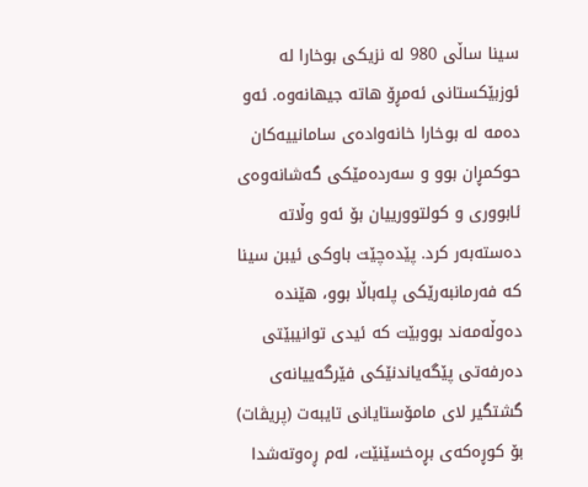سینا ساڵی 980 لە نزیکی بوخارا لە ئوزبێکستانی ئەمڕۆ هاتە جیهانەوە. ئەو دەمە لە بوخارا خانەوادەی سامانییەکان حوکمڕان بوو و سەردەمێکی گەشانەوەی ئابووری و کولتوورییان بۆ ئەو وڵاتە دەستەبەر کرد. پێدەچێت باوکی ئیبن سینا کە فەرمانبەرێکی پلەباڵا بوو، هێندە دەوڵەمەند بووبێت کە ئیدی توانیبێتی دەرفەتی پێگەیاندنێکی فێرگەییانەی گشتگیر لای مامۆستایانی تایبەت (پریڤات) بۆ کوڕەکەی بڕەخسێنێت، لەم ڕەوتەشدا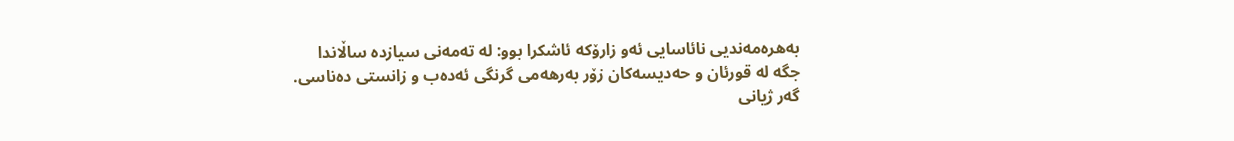بەهرەمەندیی نائاسایی ئەو زارۆکە ئاشکرا بوو: لە تەمەنی سیازدە ساڵاندا جگە لە قورئان و حەدیسەکان زۆر بەرهەمی گرنگی ئەدەب و زانستی دەناسی. گەر ژیانی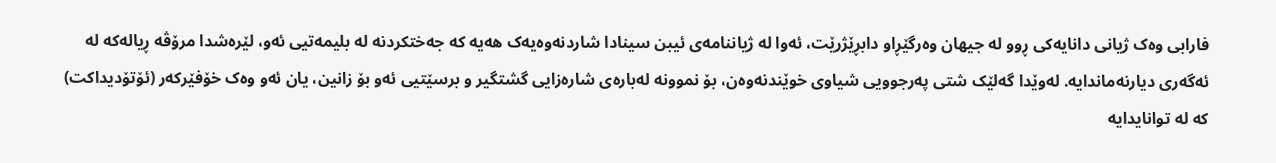فارابی وەک ژیانی دانایەکی ڕوو لە جیهان وەرگێڕاو دابڕێژرێت، ئەوا لە ژیاننامەی ئیبن سینادا شاردنەوەیەک هەیە کە جەختکردنە لە بلیمەتیی ئەو، لێرەشدا مرۆڤە ڕیالەکە لە ئەگەری دیارنەماندایە. لەوێدا گەلێک شتی پەرجوویی شیاوی خوێندنەوەن، بۆ نموونە لەبارەی شارەزایی گشتگیر و برسێتیی ئەو بۆ زانین، یان ئەو وەک خۆفێرکەر (ئۆتۆدیداکت) کە لە توانایدایە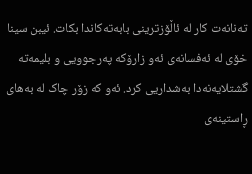تەنانەت کار لە ئاڵۆزترینی بابەتەکاندا بکات. ئیبن سینا خۆی لە ئەفسانەی ئەو زارۆکە پەرجوویی و بلیمەتە گشتلایەنەدا بەشداریی کرد. ئەو کە زۆر چاک لە بەهای ڕاستینەی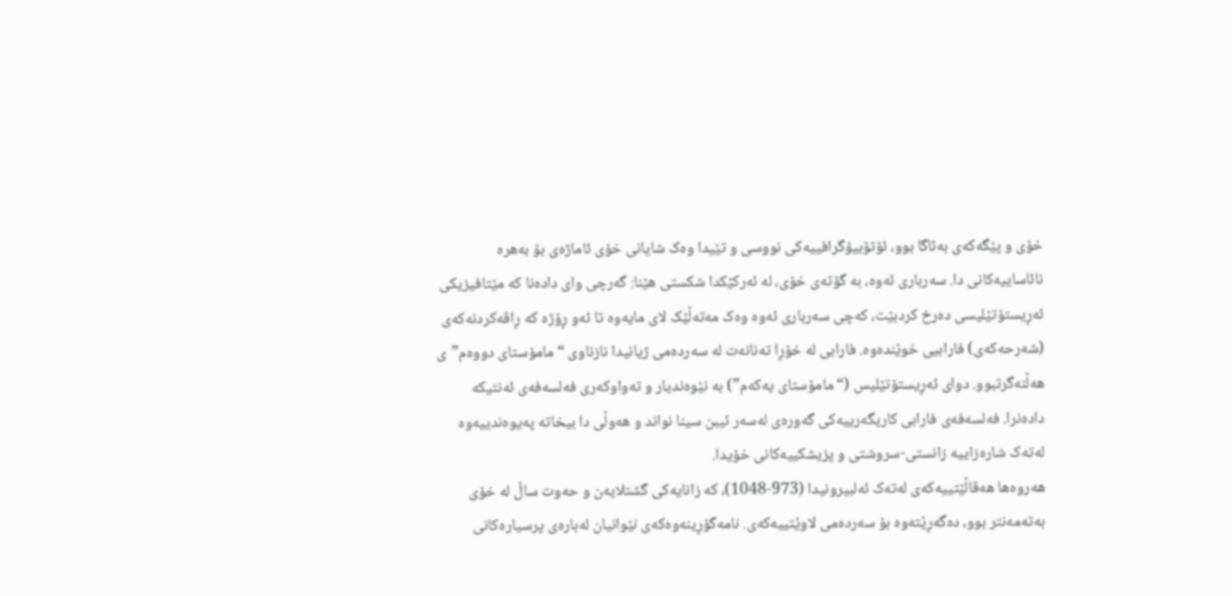خۆی و پێگەکەی بەئاگا بوو، ئۆتۆبیۆگرافییەکی نووسی و تێیدا وەک شایانی خۆی ئاماژەی بۆ بەهرە نائاساییەکانی دا. سەرباری ئەوە، بە گۆتەی خۆی، لە ئەرکێکدا شکستی هێنا: گەرچی وای دادەنا کە مێتافیزیکی ئەڕیستۆتێلیسی دەرخ کردبێت، کەچی سەرباری ئەوە وەک مەتەڵێک لای مایەوە تا ئەو ڕۆژە کە ڕاڤەکردنەکەی (شەرحەکەی) فارابیی خوێندەوە. فارابی لە خۆڕا تەنانەت لە سەردەمی ژیانیدا نازناوی “مامۆستای دووەم”ی هەڵنەگرتبوو. دوای ئەڕیستۆتێلیس (“مامۆستای یەکەم”) بە نێوەندیار و تەواوکەری فەلسەفەی ئەنتیکە دادەنرا. فەلسەفەی فارابی کاریگەرییەکی گەورەی لەسەر ئیبن سینا نواند و هەوڵی دا بیخاتە پەیوەندییەوە لەتەک شارەزاییە زانستی-سروشتی و پزیشکییەکانی خۆیدا.
هەروەها هەڤاڵێتییەکەی لەتەک ئەلبیرونیدا (973-1048)، کە زانایەکی گشتلایەن و حەوت ساڵ لە خۆی بەتەمەنتر بوو، دەگەڕێتەوە بۆ سەردەمی لاوێتییەکەی. نامەگۆڕینەوەکەی نێوانیان لەبارەی پرسیارەکانی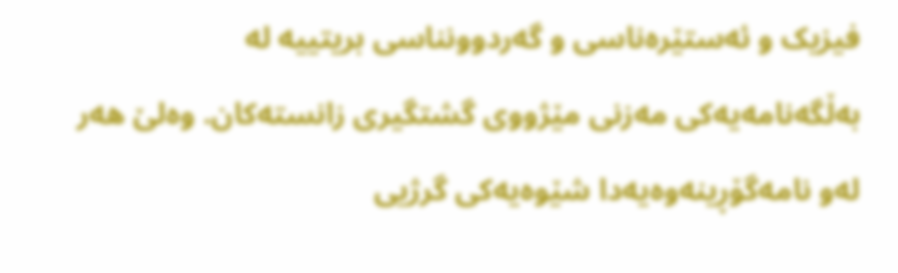فیزیک و ئەستێرەناسی و گەردوونناسی بریتییە لە بەڵگەنامەیەکی مەزنی مێژووی گشتگیری زانستەکان. وەلێ هەر لەو نامەگۆڕینەوەیەدا شێوەیەکی گرژیی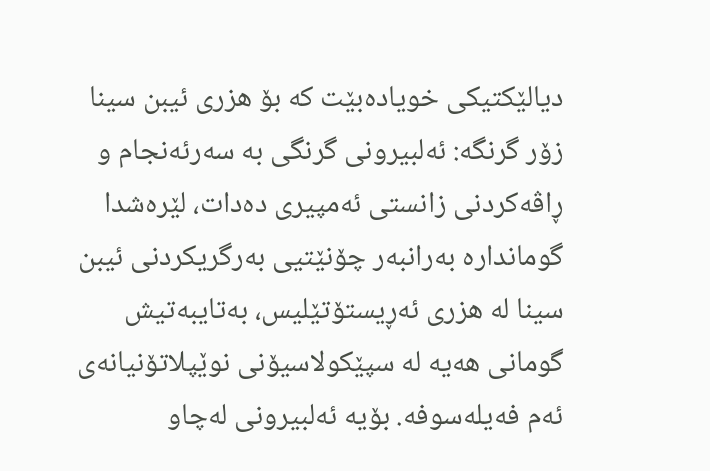دیالێکتیکی خویادەبێت کە بۆ هزری ئیبن سینا زۆر گرنگە: ئەلبیرونی گرنگی بە سەرئەنجام و ڕاڤەکردنی زانستی ئەمپیری دەدات، لێرەشدا گوماندارە بەرانبەر چۆنێتیی بەرگریکردنی ئیبن سینا لە هزری ئەڕیستۆتێلیس، بەتایبەتیش گومانی هەیە لە سپێکولاسیۆنی نوێپلاتۆنیانەی ئەم فەیلەسوفە. بۆیە ئەلبیرونی لەچاو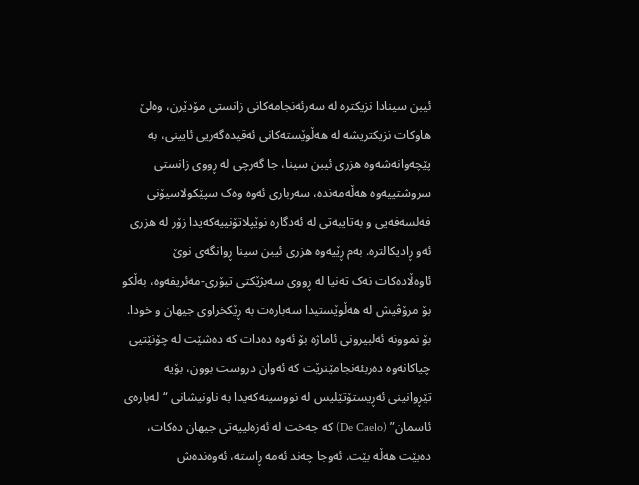ئیبن سینادا نزیکترە لە سەرئەنجامەکانی زانستی مۆدێرن، وەلێ هاوکات نزیکتریشە لە هەڵوێستەکانی ئەقیدەگەریی ئایینی، بە پێچەوانەشەوە هزری ئیبن سینا، جا گەرچی لە ڕووی زانستی سروشتییەوە هەڵەمەندە، سەرباری ئەوە وەک سپێکولاسیۆنی فەلسەفەیی و بەتایبەتی لە ئەدگارە نوێپلاتۆنییەکەیدا زۆر لە هزری ئەو ڕادیکالترە. بەم ڕێیەوە هزری ئیبن سینا ڕوانگەی نوێ ئاوەڵادەکات نەک تەنیا لە ڕووی سەبژێکتی تیۆری-مەئریفەوە، بەڵکو بۆ مرۆڤیش لە هەڵوێستیدا سەبارەت بە ڕێکخراوی جیهان و خودا. بۆ نموونە ئەلبیرونی ئاماژە بۆ ئەوە دەدات کە دەشێت لە چۆنێتیی چیاکانەوە دەربئەنجامێنرێت کە ئەوان دروست بوون، بۆیە تێڕوانینی ئەڕیستۆتێلیس لە نووسینەکەیدا بە ناونیشانی “لەبارەی ئاسمان” (De Caelo) کە جەخت لە ئەزەلییەتی جیهان دەکات، دەبێت هەڵە بێت. ئەوجا چەند ئەمە ڕاستە، ئەوەندەش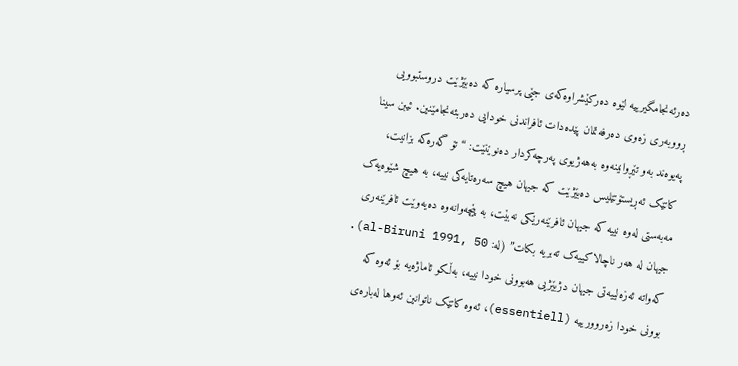دەرئەنجامگیرییە لێوە دەرکێشراوەکەی جێی پرسیارە کە دەبێژێت دروستبوویی ڕووبەری زەوی دەرفەتمان پێدەدات ئافراندنی خودایی دەربئەنجامێنین. ئیبن سینا پەیوەند بەو تێڕوانینەوە بەهەژیوی پەرچەکردار دەنوێنێت: “تۆ گەرەکە بزانیت، کاتێک ئەڕیستۆتێلیس دەبێژێت کە جیهان هیچ سەرەتایەکی نییە، بە هیچ شێوەیەک مەبەستی لەوە نییە کە جیهان ئافرێنەرێکی نەبێت، بە پێچەوانەوە دەیەوێت ئافرێنەری جیهان لە هەر ناچالاکییەک تەبریە بکات” (لە: al-Biruni 1991, 50). کەواتە ئەزەلییەتی جیهان دژبێژیی هەبوونی خودا نییە، بەڵکو ئاماژەیە بۆ ئەوە کە بوونی خودا زەروورییە (essentiell)، ئەوە کاتێک ناتوانین ئەوها لەبارەی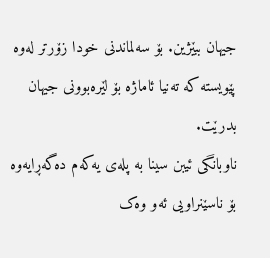جیهان ببێژین. بۆ سەلماندنی خودا زۆرتر لەوە پێویستە کە تەنیا ئاماژە بۆ لێرەبوونی جیهان بدرێت.
ناوبانگی ئیبن سینا بە پلەی یەکەم دەگەڕایەوە بۆ ناسێنراویی ئەو وەک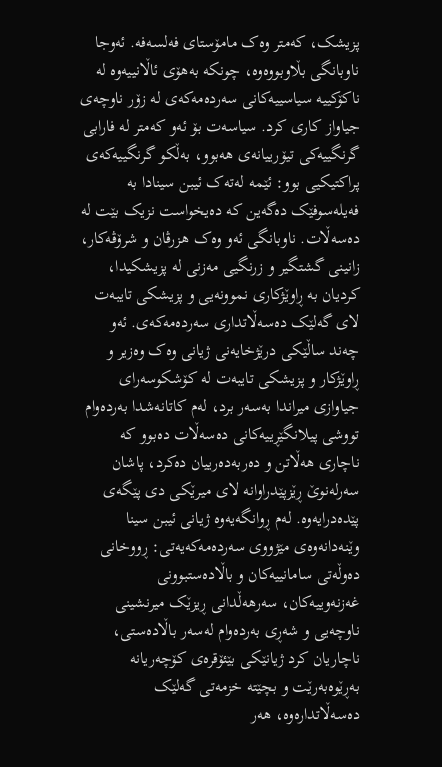پزیشک، کەمتر وەک مامۆستای فەلسەفە. ئەوجا ناوبانگی بڵاوبووەوە، چونکە بەهۆی ئاڵانییەوە لە ناکۆکییە سیاسییەکانی سەردەمەکەی لە زۆر ناوچەی جیاواز کاری کرد. سیاسەت بۆ ئەو کەمتر لە فارابی گرنگییەکی تیۆرییانەی هەبوو، بەڵکو گرنگییەکەی پراکتیکیی بوو: ئێمە لەتەک ئیبن سینادا بە فەیلەسوفێک دەگەین کە دەیخواست نزیک بێت لە دەسەڵات. ناوبانگی ئەو وەک هزرڤان و شرۆڤەکار، زانینی گشتگیر و زرنگیی مەزنی لە پزیشکیدا، کردیان بە ڕاوێژکاری نموونەیی و پزیشکی تایبەت لای گەلێک دەسەڵاتداری سەردەمەکەی. ئەو چەند ساڵێکی درێژخایەنی ژیانی وەک وەزیر و ڕاوێژکار و پزیشکی تایبەت لە کۆشکوسەرای جیاوازی میراندا بەسەر برد، لەم کاتانەشدا بەردەوام تووشی پیلانگێڕییەکانی دەسەڵات دەبوو کە ناچاری هەڵاتن و دەربەدەرییان دەکرد، پاشان سەرلەنوێ ڕێزپێدراوانە لای میرێکی دی پێگەی پێدەدرایەوە. لەم ڕوانگەیەوە ژیانی ئیبن سینا وێنەدانەوەی مێژووی سەردەمەکەیەتی: ڕووخانی دەوڵەتی سامانییەکان و باڵادەستبوونی غەزنەوییەکان، سەرهەڵدانی ڕیزێک میرنشینی ناوچەیی و شەڕی بەردەوام لەسەر باڵادەستی، ناچاریان کرد ژیانێکی بێئۆقرەی کۆچەریانە بەڕێوەبەرێت و بچێتە خزمەتی گەلێک دەسەڵاتدارەوە، هەر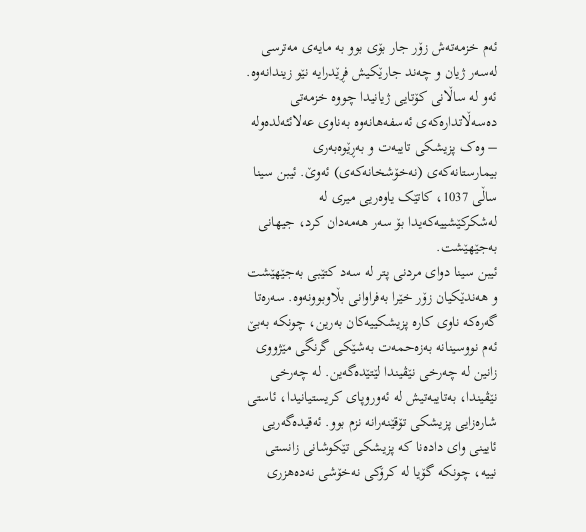ئەم خزمەتەش زۆر جار بۆی بوو بە مایەی مەترسی لەسەر ژیان و چەند جارێکیش فڕێدرایە نێو زیندانەوە. ئەو لە ساڵانی کۆتایی ژیانیدا چووە خزمەتی دەسەڵاتدارەکەی ئەسفەهانەوە بەناوی عەلائئەلدەولە – وەک پزیشکی تایبەت و بەڕێوەبەری بیمارستانەکەی (نەخۆشخانەکەی) ئەوێ. ئیبن سینا ساڵی 1037، کاتێک یاوەریی میری لە لەشکرکێشییەکەیدا بۆ سەر هەمەدان کرد، جیهانی بەجێهێشت.
ئیبن سینا دوای مردنی پتر لە سەد کتێبی بەجێهێشت و هەندێکیان زۆر خێرا بەفراوانی بڵاوبوونەوە. سەرەتا گەرەکە ناوی کارە پزیشکییەکان بەرین، چونکە بەبێ ئەم نووسینانە بەزەحمەت بەشێکی گرنگی مێژووی زانین لە چەرخی نێڤیندا لێتێدەگەین. لە چەرخی نێڤیندا، بەتایبەتیش لە ئەوروپای کریستیانیدا، ئاستی شارەزایی پزیشکی تۆقێنەرانە نزم بوو. ئەقیدەگەریی ئایینی وای دادەنا کە پزیشکی تێکوشانی زانستی نییە، چونکە گۆیا لە کرۆکی نەخۆشی نەدەهزری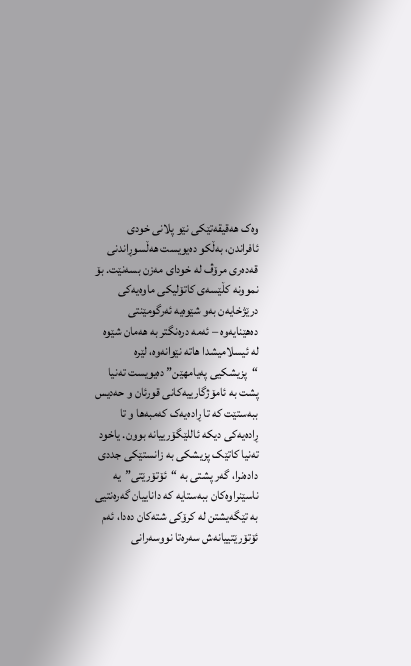وەک هەقیقەتێکی نێو پلانی خودی ئافراندن، بەڵکو دەیویست هەڵسوڕاندنی قەدەری مرۆڤ لە خودای مەزن بسەنێت. بۆ نموونە کڵێسەی کاتۆلیکی ماوەیەکی درێژخایەن بەو شێوەیە ئەرگومێنتی دەهێنایەوە – ئەمە درەنگتر بە هەمان شێوە لە ئیسلامیشدا هاتە نێوانەوە، لێرە “پزیشکیی پەیامهێن” دەیویست تەنیا پشت بە ئامۆژگارییەکانی قورئان و حەدیس ببەستێت کە تا ڕادەیەک کەمبەها و تا ڕادەیەکی دیکە ئاللێگۆرییانە بوون. یاخود تەنیا کاتێک پزیشکی بە زانستێکی جددی دادەنرا، گەر پشتی بە “ئۆتۆرێتی”یە ناسێنراوەکان ببەستایە کە داناییان گەرەنتیی بە تێگەیشتن لە کرۆکی شتەکان دەدا، ئەم ئۆتۆرێتییانەش سەرەتا نووسەرانی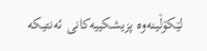لێکۆڵینەوە پزیشکییەکانی ئەنتیکە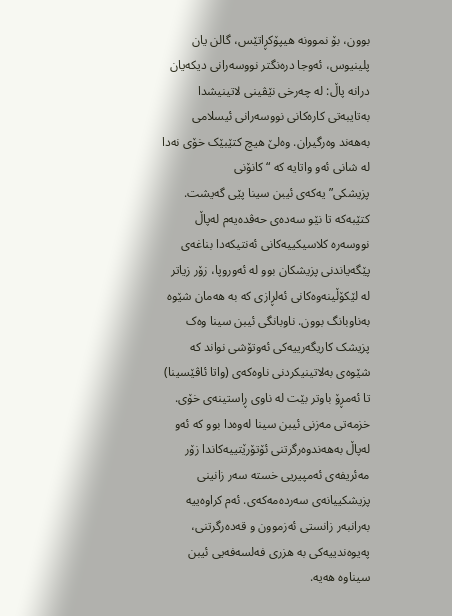بوون، بۆ نموونە هیپۆکڕاتێس، گالن یان پلینیوس، ئەوجا درەنگتر نووسەرانی دیکەیان درانە پاڵ: لە چەرخی نێڤینی لاتینیشدا بەتایبەتی کارەکانی نووسەرانی ئیسلامی بەهەند وەرگیران. وەلێ هیچ کتێبێک خۆی نەدا لە شانی ئەو واتایە کە “کانۆنی پزیشکی”یەکەی ئیبن سینا پێی گەیشت. کتێبەکە تا نێو سەدەی حەڤدەیەم لەپاڵ نووسەرە کلاسیکییەکانی ئەنتیکەدا بناغەی پێگەیاندنی پزیشکان بوو لە ئەوروپا، زۆر زیاتر لە لێکۆڵینەوەکانی ئەلڕازی کە بە هەمان شێوە بەناوبانگ بوون. ناوبانگی ئیبن سینا وەک پزیشک کاریگەرییەکی ئەوتۆشی نواند کە شێوەی بەلاتینیکردنی ناوەکەی (واتا ئاڤێسینا) تا ئەمڕۆ باوتر بێت لە ناوی ڕاستینەی خۆی. خزمەتی مەزنی ئیبن سینا لەوەدا بوو کە ئەو لەپاڵ بەهەندوەرگرتنی ئۆتۆرێتییەکاندا زۆر مەئریفەی ئەمپیریی خستە سەر زانینی پزیشکییانەی سەردەمەکەی. ئەم کراوەییە بەرانبەر زانستی ئەزموون و قەدەرگرتنی، پەیوەندییەکی بە هزری فەلسەفەیی ئیبن سیناوە هەیە.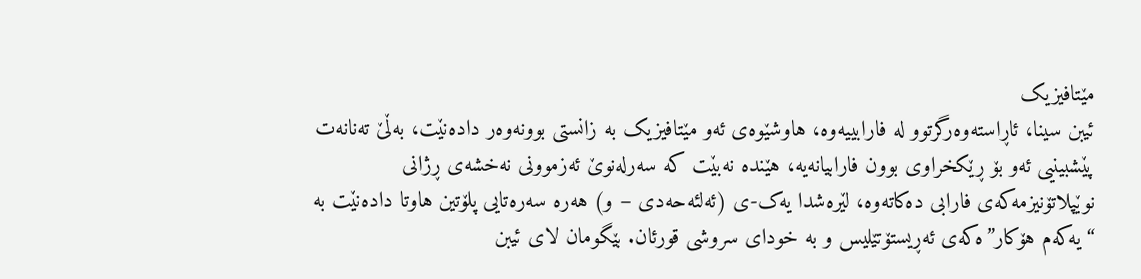مێتافیزیک
ئیبن سینا، ئاڕاستەوەرگرتوو لە فارابییەوە، هاوشێوەی ئەو مێتافیزیک بە زانستی بوونەوەر دادەنێت، بەڵێ تەنانەت پێشبینیی ئەو بۆ ڕێکخراوی بوون فارابیانەیە، هێندە نەبێت کە سەرلەنوێ ئەزموونی نەخشەی ڕژانی نوێپلاتۆنیزمەکەی فارابی دەکاتەوە، لێرەشدا یەک-ی (ئەلئەحەدی – و) هەرە سەرەتایی پلۆتین هاوتا دادەنێت بە “یەکەم هۆکار”ەکەی ئەڕیستۆتێلیس و بە خودای سروشی قورئان. بێگومان لای ئیبن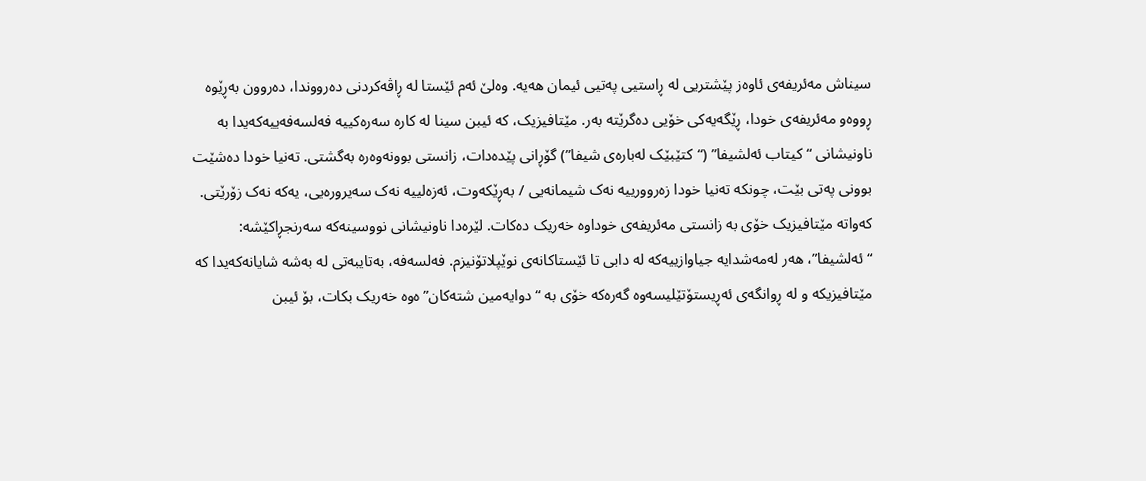سیناش مەئریفەی ئاوەز پێشتریی لە ڕاستیی پەتیی ئیمان هەیە. وەلێ ئەم ئێستا لە ڕاڤەکردنی دەرووندا، دەروون بەڕێوە ڕووەو مەئریفەی خودا، ڕێگەیەکی خۆیی دەگرێتە بەر. مێتافیزیک، کە ئیبن سینا لە کارە سەرەکییە فەلسەفەییەکەیدا بە ناونیشانی “کیتاب ئەلشیفا” (“کتێبێک لەبارەی شیفا”) گۆڕانی پێدەدات، زانستی بوونەوەرە بەگشتی. تەنیا خودا دەشێت بوونی پەتی بێت، چونکە تەنیا خودا زەروورییە نەک شیمانەیی / بەڕێکەوت، ئەزەلییە نەک سەیرورەیی، یەکە نەک زۆرێتی. کەواتە مێتافیزیک خۆی بە زانستی مەئریفەی خوداوە خەریک دەکات. لێرەدا ناونیشانی نووسینەکە سەرنجڕاکێشە: “ئەلشیفا”، هەر لەمەشدایە جیاوازییەکە لە دابی تا ئێستاکانەی نوێپلاتۆنیزم. فەلسەفە، بەتایبەتی لە بەشە شایانەکەیدا کە مێتافیزیکە و لە ڕوانگەی ئەڕیستۆتێلیسەوە گەرەکە خۆی بە “دوایەمین شتەکان”ەوە خەریک بکات، بۆ ئیبن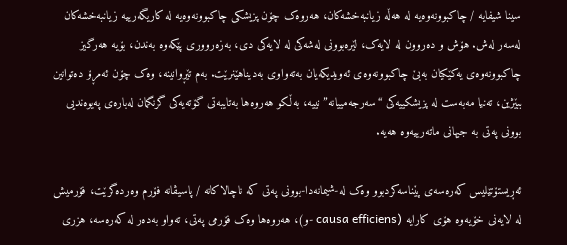سینا شیفایە / چاکبوونەوەیە لە هەڵە زیانبەخشەکان، هەروەک چۆن پزیشکی چاکبوونەوەیە لە کاریگەرییە زیانبەخشەکان لەسەر لەش. هۆش و دەروون لە لایەک، لێرەبوونی لەشەکی لە لایەکی دی، بەزەرووری پێکەوە بەندن، بۆیە هەرگیز چاکبوونەوەی یەکێکیان بەبێ چاکبوونەوەی ئەویدیکەیان بەتەواوی بەدیناهێنرێت. بەم تێڕوانینە، وەک چۆن ئەمڕۆ دەتوانین ببێژین، تەنیا مەبەست لە پزیشکییەکی “سەرجەمییانە” نییە، بەڵکو هەروەها بەتایبەتی گۆتەیەکی گرنگمان لەبارەی پەیوەندیی بوونی پەتی بە جیهانی ماتەرییەوە هەیە.

ئەڕیستۆتێلیس کەرەسەی پێناسەکردبوو وەک لە-شیمانەدا-بوونی پەتی کە ناچالاکانە / پاسیڤانە فۆرم وەردەگرێت، فۆرمیش لە لایەنی خۆیەوە هۆی کارایە (causa efficiens -و)، هەروەها وەک فۆرمی پەتی، تەواو بەدەر لە کەرەسە، هزری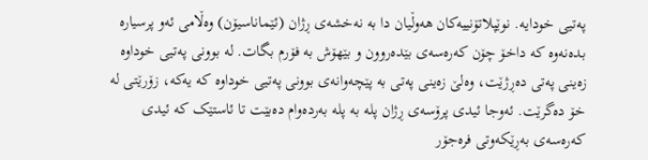پەتیی خودایە. نوێپلاتۆنییەکان هەوڵیان دا بە نەخشەی ڕژان (ئێماناسیۆن) وەڵامی ئەو پرسیارە بدەنەوە کە داخۆ چۆن کەرەسەی بێدەروون و بێهۆش بە فۆرم بگات. لە بوونی پەتیی خوداوە زەینی پەتی دەڕژێت، وەلێ زەینی پەتی بە پێچەوانەی بوونی پەتیی خوداوە کە یەکە، زۆرێتی لە خۆ دەگرێت. ئەوجا ئیدی پرۆسەی ڕژان پلە بە پلە بەردەوام دەبێت تا ئاستێک کە ئیدی کەرەسەی بەڕێکەوتی فرەجۆر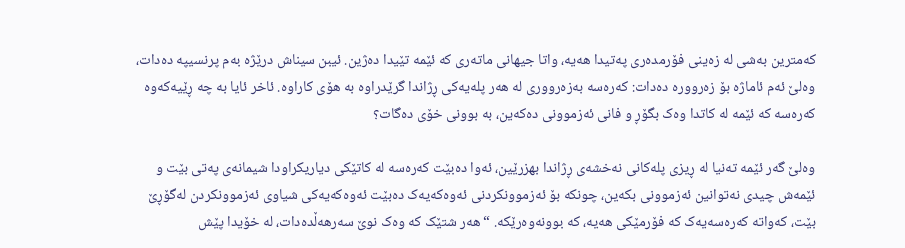کەمترین بەشی لە زەینی فۆرمدەری پەتیدا هەیە، واتا جیهانی ماتەری کە ئێمە تێیدا دەژین. ئیبن سیناش درێژە بەم پرنسیپە دەدات، وەلێ ئەم ئاماژە بۆ زەروورە دەدات: کەرەسە بەزەرووری لە هەر پلەیەکی ڕژاندا گرێدراوە بە هۆی کاراوە. ئاخر ئایا بە چە ڕێیەکەوە کەرەسە کە ئێمە لە کاتدا وەک بگۆڕ و فانی ئەزموونی دەکەین، بە بوونی خۆی دەگات؟

وەلێ گەر ئێمە تەنیا لە ڕیزی پلەکانی نەخشەی ڕژاندا بهزرێین، ئەوا دەبێت کەرەسە لە کاتێکی دیاریکراودا شیمانەی پەتی بێت و ئێمەش چیدی نەتوانین ئەزموونی بکەین، چونکە بۆ ئەزموونکردنی ئەوەکەیەک دەبێت ئەوەکەیەکی شیاوی ئەزموونکردن لەگۆڕێ بێت، کەواتە کەرەسەیەک کە فۆرمێکی هەیە، کە بوونەوەرێکە. “هەر شتێک کە وەک نوێ سەرهەڵدەدات، لە خۆیدا پێش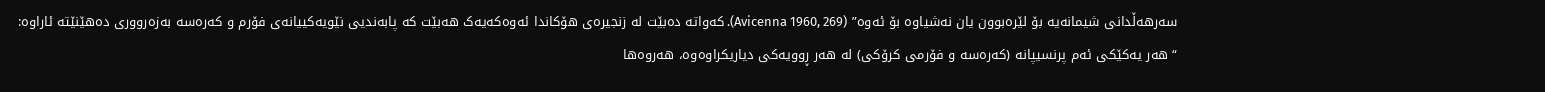سەرهەڵدانی شیمانەیە بۆ لێرەبوون یان نەشیاوە بۆ ئەوە” (Avicenna 1960, 269). کەواتە دەبێت لە زنجیرەی هۆکاندا ئەوەکەیەک هەبێت کە پابەندیی نێویەکییانەی فۆرم و کەرەسە بەزەرووری دەهێنێتە ئاراوە:
“هەر یەکێکی ئەم پرنسیپانە (کەرەسە و فۆرمی کرۆکی) لە هەر ڕوویەکی دیاریکراوەوە، هەروەها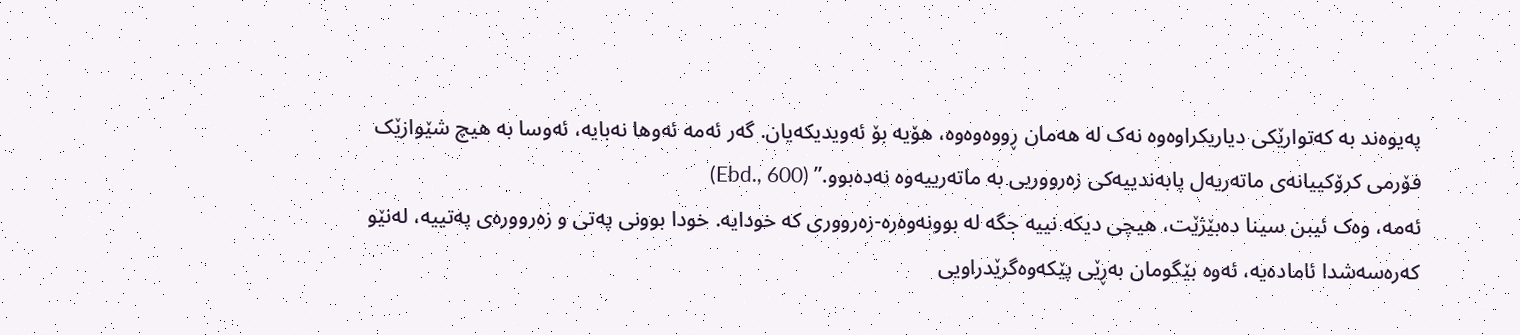پەیوەند بە کەتوارێکی دیاریکراوەوە نەک لە هەمان ڕووەوەوە، هۆیە بۆ ئەویدیکەیان. گەر ئەمە ئەوها نەبایە، ئەوسا بە هیچ شێوازێک فۆرمی کرۆکییانەی ماتەریەل پابەندییەکی زەرووریی بە ماتەرییەوە نەدەبوو.” (Ebd., 600)
ئەمە، وەک ئیبن سینا دەبێژێت، هیچی دیکە نییە جگە لە بوونەوەرە-زەرووری کە خودایە. خودا بوونی پەتی و زەروورەی پەتییە، لەنێو کەرەسەشدا ئامادەیە، ئەوە بێگومان بەڕێی پێکەوەگرێدراویی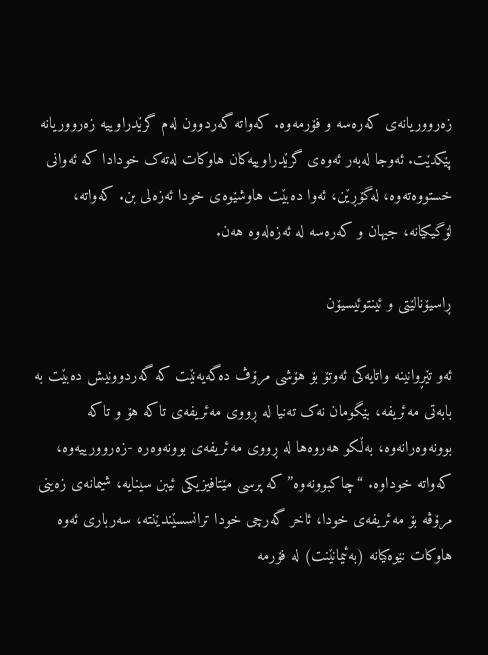زەرووریانەی کەرەسە و فۆرمەوە. کەواتە گەردوون لەم گرێدراوییە زەرووریانە پێکدێت. ئەوجا لەبەر ئەوەی گرێدراوییەکان هاوکات لەتەک خودادا کە ئەوانی خستووەتەوە، لەگۆڕێن، ئەوا دەبێت هاوشێوەی خودا ئەزەلی بن. کەواتە، لۆگیکیانە، جیهان و کەرەسە لە ئەزەلەوە هەن.

ڕاسیۆنالێتی و ئینتوئیسیۆن

ئەو تێڕوانینە واتایەکی ئەوتۆ بۆ هۆشی مرۆڤ دەگەیەنێت کە گەردوونیش دەبێت بە بابەتی مەئریفە، بێگومان نەک تەنیا لە ڕووی مەئریفەی تاکە هۆ و تاکە بوونەوەرانەوە، بەڵکو هەروەها لە ڕووی مەئریفەی بوونەوەرە -زەروورییەوە، کەواتە خوداوە. “چاکبوونەوە” کە پرسی مێتافیزیکی ئیبن سینایە، شیمانەی زەینی مرۆڤە بۆ مەئریفەی خودا، ئاخر گەرچی خودا ترانسسێندێنتە، سەرباری ئەوە هاوکات نێوەکیانە (بەئیمانێنت) لە فۆرمە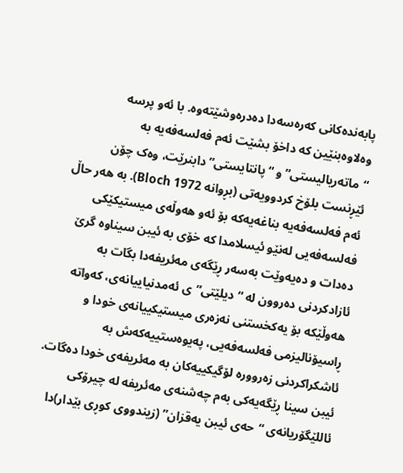پابەندەکانی کەرەسەدا دەدرەوشێتەوە. با ئەو پرسە وەلاوەبنێین کە داخۆ بشێت ئەم فەلسەفەیە بە “ماتەریالیستی” و “پانتایستی” دابنرێت، وەک چۆن ئێڕنست بلۆخ کردوویەتی (بڕوانە Bloch 1972). بە هەر حاڵ ئەم فەلسەفەیە بناغەیەکە بۆ ئەو هەوڵەی میستیکێکی فەلسەفەیی لەنێو ئیسلامدا کە خۆی بە ئیبن سیناوە گرێ دەدات و دەیەوێت بەسەر ڕێگەی مەئریفەدا بگات بە ئازادکردنی دەروون لە “دیلێتی”ی ئەمدنیاییانەی، کەواتە هەوڵێکە بۆ یەکخستنی نەزەری میستیکییانەی خودا و ڕاسیۆنالیزمی فەلسەفەیی، پەیوەستییەکەش بە ئاشکراکردنی زەروورە لۆگیکییەکان بە مەئریفەی خودا دەگات. ئیبن سینا ڕێگەیەکی بەم چەشنەی مەئریفە لە چیرۆکی ئاللێگۆریانەی “حەی ئیبن یەقزان” (زیندووی کوڕی بێدار)دا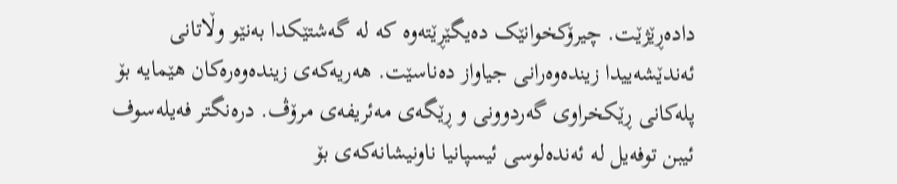دادەڕێژێت. چیرۆکخوانێک دەیگێڕێتەوە کە لە گەشتێکدا بەنێو وڵاتانی ئەندێشەییدا زیندەوەرانی جیاواز دەناسێت. هەریەکەی زیندەوەرەکان هێمایە بۆ پلەکانی ڕێکخراوی گەردوونی و ڕێگەی مەئریفەی مرۆڤ. درەنگتر فەیلەسوف ئیبن توفەیل لە ئەندەلوسی ئیسپانیا ناونیشانەکەی بۆ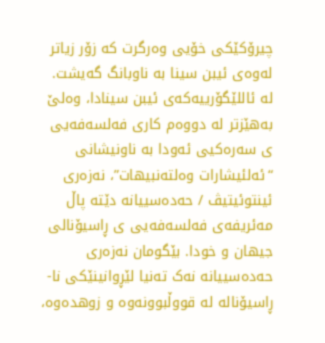چیرۆکێکی خۆیی وەرگرت کە زۆر زیاتر لەوەی ئیبن سینا بە ناوبانگ گەیشت. لە ئاللێگۆرییەکەی ئیبن سینادا، وەلێ بەهێزتر لە دووەم کاری فەلسەفەیی ی سەرەکیی ئەودا بە ناونیشانی “ئەلئیشارات وەلتەنبیهات”، نەزەری ئینتوئیتیڤ / حەدەسییانە دێتە پاڵ مەئریفەی فەلسەفەیی ی ڕاسیۆنالی جیهان و خودا. بێگومان نەزەری حەدەسییانە نەک تەنیا لێڕوانینێکی نا-ڕاسیۆنالە لە قووڵبوونەوە و زوهدەوە،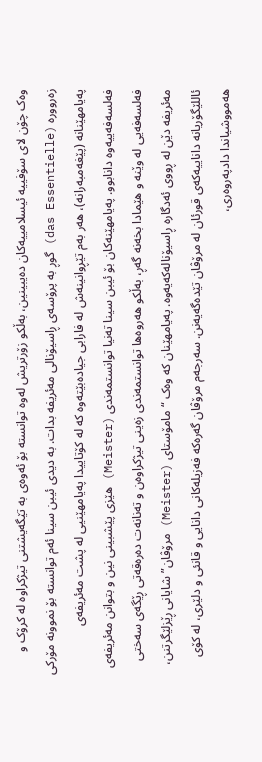وەک چۆن لای سۆفییە ئیسلامییەکان دەیبینین، بەڵکو زۆرتریش لەوە توانستە بۆ ئەوەی بە تێگەیشتنی تیژکراوە لە کرۆک و زەروورە (das Essentielle) گوڕ بە پرۆسەی ڕاسیۆنالی مەئریفە بدات. بە دیدی ئیبن سینا ئەم توانستە بۆ نموونە مۆرکی پەیامهێنانە (پێغەمبەرانە)، هەر بەم تێڕوانینەش لە فارابی جیادەبێتەوە کە لە کۆتاییدا پەیامهێنیی لە پشت مەئریفەی فەلسەفەییەوە دانابوو. پەیامهێنەکان بۆ ئیبن سینا تەنیا توانستمەندی (Meister) هێزی پێشبینی نین و بتوانن مەئریفەی فەلسەفەیی لە وێنە و هێمادا بخەنە گەڕ، بەڵکو هەروەها توانستمەندی زەینی تیژکراوەن و تەنانەت دەرەقەتی ڕێگەی سەختی مەئریفە دێن لە ڕووی ئەدگارە ڕاسیۆنالەکەیەوە. پەیامهێنان کە وەک “مامۆستای (Meister) مرۆڤان” شایانی ڕێزلێگرتنن، ئاللێگۆریانە داناییەکەی قورئان لە مرۆڤان تێدەگەیەنن. سەرجەم مرۆڤان گەرەکە فەزیلەکانی دانایی و قانئی و دلێری، لە کۆی هەمووشیاندا دادپەروەری،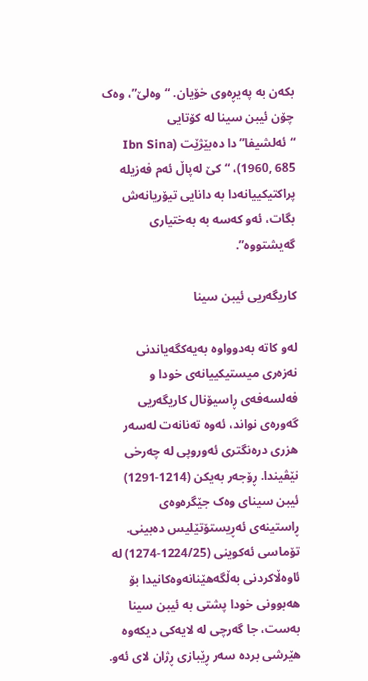بکەن بە پەیڕەوی خۆیان. “وەلێ”، وەک چۆن ئیبن سینا لە کۆتایی “ئەلشیفا”دا دەبێژێت (Ibn Sina 1960, 685)، “کێ لەپاڵ ئەم فەزیلە پراکتیکییانەدا بە دانایی تیۆریانەش بگات، ئەو کەسە بە بەختیاری گەیشتووە”.

کاریگەریی ئیبن سینا

لەو کاتە بەدوواوە بەیەکگەیاندنی نەزەری میستیکییانەی خودا و فەلسەفەی ڕاسیۆنال کاریگەریی گەورەی نواند، ئەوە تەنانەت لەسەر هزری درەنگتری ئەوروپی لە چەرخی نێڤیندا. ڕۆجەر بەیکن (1214-1291) ئیبن سینای وەک جێگرەوەی ڕاستینەی ئەڕیستۆتێلیس دەبینی. تۆماسی ئەکوینی (1224/25-1274) لە ئاوەڵاکردنی بەڵگەهێنانەوەکانیدا بۆ هەبوونی خودا پشتی بە ئیبن سینا بەست، جا گەرچی لە لایەکی دیکەوە هێرشی بردە سەر ڕێبازی ڕژان لای ئەو.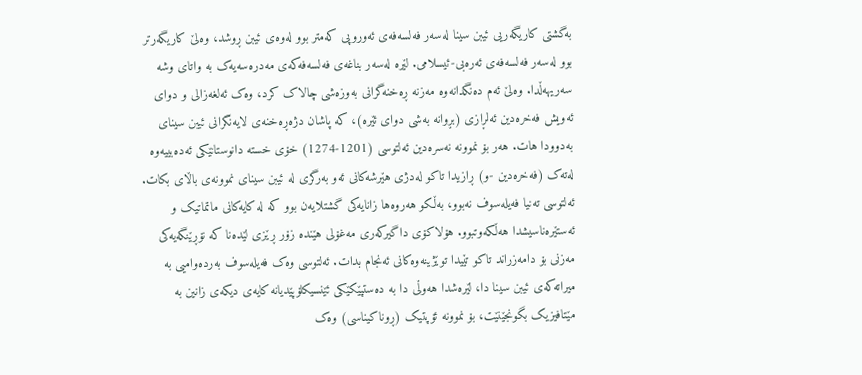بەگشتی کاریگەریی ئیبن سینا لەسەر فەلسەفەی ئەوروپی کەمتر بوو لەوەی ئیبن ڕوشد، وەلێ کاریگەرتر بوو لەسەر فەلسەفەی ئەرەبی-ئیسلامی. لێرە لەسەر بناغەی فەلسەفەکەی مەدرەسەیەک بە واتای وشە سەریهەڵدا. وەلێ ئەم دەنگدانەوە مەزنە ڕەخنەگرانی بەوزەشی چالاک کرد، وەک ئەلغەزالی و دوای ئەویش فەخرەدین ئەلڕازی (بڕوانە بەشی دوای ئێرە)، کە پاشان دژەڕەخنەی لایەنگرانی ئیبن سینای بەدوودا هات. هەر بۆ نموونە نەسرەدین ئەلتوسی (1201-1274) خۆی خستە دانوستانێکی ئەدەبییەوە لەتەک (فەخرەدین -و) ڕازیدا تاکو لەدژی هێرشەکانی ئەو بەرگری لە ئیبن سینای نموونەی باڵای بکات. ئەلتوسی تەنیا فەیلەسوف نەبوو، بەڵکو هەروەها زانایەکی گشتلایەن بوو کە لە کایەکانی ماتماتیک و ئەستێرەناسیشدا هەڵکەوتبوو. هۆلاکۆی داگیرکەری مەغۆلی هێندە زۆر ڕێزی لێدەنا کە نۆڕێنگەیەکی مەزنی بۆ دامەزراند تاکو تێیدا توێژینەوەکانی ئەنجام بدات. ئەلتوسی وەک فەیلەسوف بەردەوامیی بە میراتەکەی ئیبن سینا دا، لێرەشدا هەوڵی دا بە دەستپێکێکی ئێنسیکلۆپێدیانە کایەی دیکەی زانین بە مێتافیزیک بگونجێنێت، بۆ نموونە ئۆپتیک (ڕوناکیناسی) وەک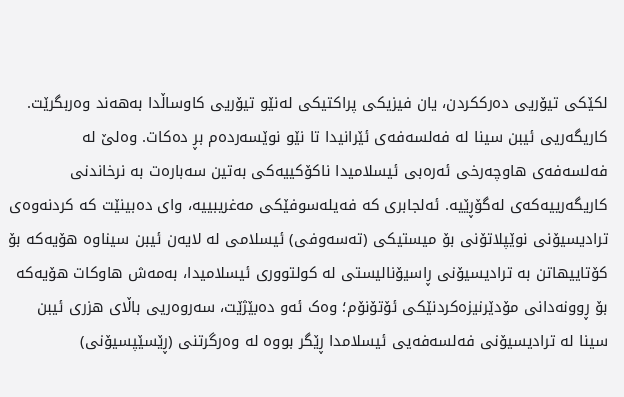لکێکی تیۆریی دەرککردن، یان فیزیکی پراکتیکی لەنێو تیۆریی کاوساڵدا بەهەند وەربگرێت.
کاریگەریی ئیبن سینا لە فەلسەفەی ئێرانیدا تا نێو نوێسەردەم بڕ دەکات. وەلێ لە فەلسەفەی هاوچەرخی ئەرەبی ئیسلامیدا ناکۆکییەکی بەتین سەبارەت بە نرخاندنی کاریگەرییەکەی لەگۆڕێیە. ئەلجابری کە فەیلەسوفێکی مەغریبییە، وای دەبینێت کە کردنەوەی ترادیسیۆنی نوێپلاتۆنی بۆ میستیکی (تەسەوفی) ئیسلامی لە لایەن ئیبن سیناوە هۆیەکە بۆ کۆتاییهاتن بە ترادیسیۆنی ڕاسیۆنالیستی لە کولتووری ئیسلامیدا، بەمەش هاوکات هۆیەکە بۆ ڕوونەدانی مۆدێرنیزەکردنێکی ئۆتۆنۆم؛ وەک ئەو دەبێژێت، سەروەریی باڵای هزری ئیبن سینا لە ترادیسیۆنی فەلسەفەیی ئیسلامدا ڕێگر بووە لە وەرگرتنی (ڕێسێپسیۆنی)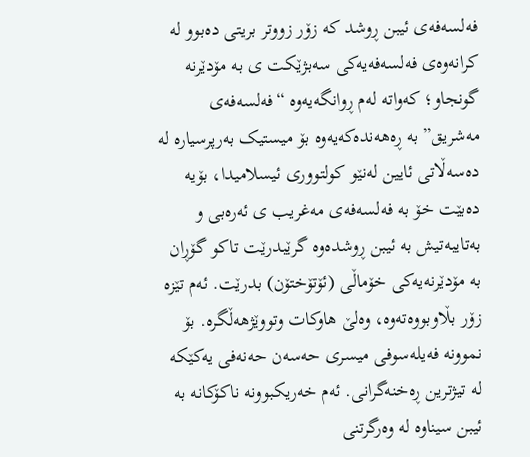فەلسەفەی ئیبن ڕوشد کە زۆر زووتر بریتی دەبوو لە کرانەوەی فەلسەفەیەکی سەبژێکت ی بە مۆدێرنە گونجاو؛ کەواتە لەم ڕوانگەیەوە “فەلسەفەی مەشریق” بە ڕەهەندەکەیەوە بۆ میستیک بەرپرسیارە لە دەسەڵاتی ئایین لەنێو کولتووری ئیسلامیدا، بۆیە دەبێت خۆ بە فەلسەفەی مەغریب ی ئەرەبی و بەتایبەتیش بە ئیبن ڕوشدەوە گرێبدرێت تاکو گۆڕان بە مۆدێرنەیەکی خۆماڵی (ئۆتۆختۆن) بدرێت. ئەم تێزە زۆر بڵاوبووەتەوە، وەلێ هاوکات وتووێژهەڵگرە. بۆ نموونە فەیلەسوفی میسری حەسەن حەنەفی یەکێکە لە تیژترین ڕەخنەگرانی. ئەم خەریکبوونە ناکۆکانە بە ئیبن سیناوە لە وەرگرتنی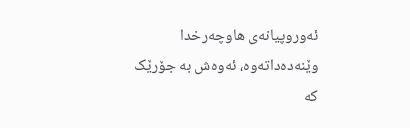ئەوروپیانەی هاوچەرخدا وێنەدەداتەوە، ئەوەش بە جۆرێک کە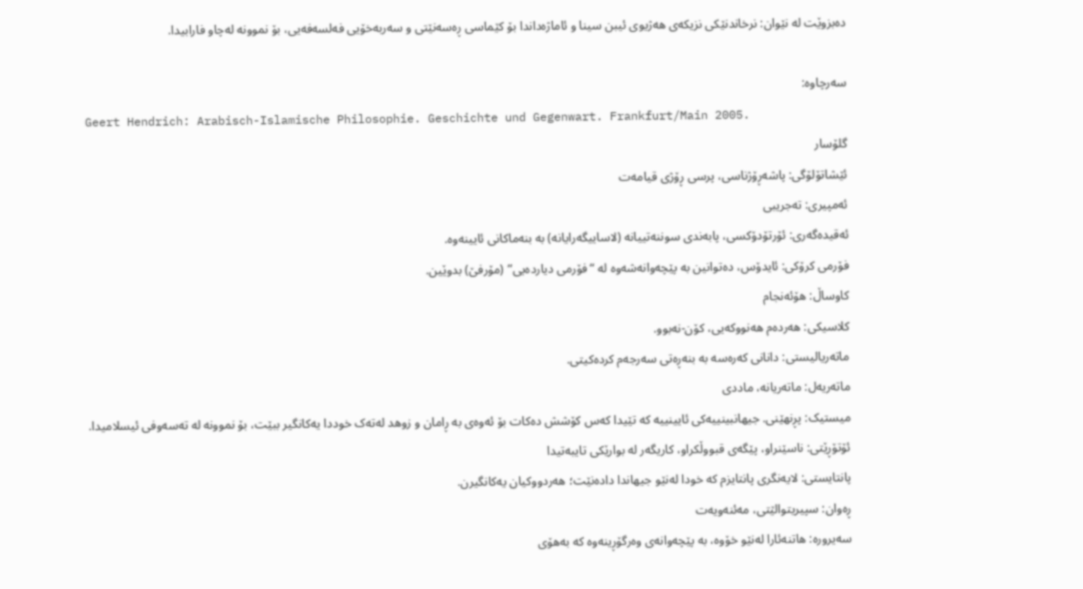دەبزوێت لە نێوان: نرخاندنێکی نزیکەی هەژیوی ئیبن سینا و ئاماژەداندا بۆ کێماسی ڕەسەنێتی و سەربەخۆیی فەلسەفەیی، بۆ نموونە لەچاو فارابیدا.

سەرچاوە:
Geert Hendrich: Arabisch-Islamische Philosophie. Geschichte und Gegenwart. Frankfurt/Main 2005.
گلۆسار
ئێشاتۆلۆگی: پاشەڕۆژناسی، پرسی ڕۆژی قیامەت
ئەمپیری: تەجریبی
ئەقیدەگەری: ئۆرتۆدۆکسی، پابەندی سوننەتییانە (لاساییگەرایانە) بە بنەماکانی ئایینەوە.
فۆرمی کرۆکی: ئایدۆس، دەتوانین بە پێچەوانەشەوە لە “فۆرمی دیاردەیی” (مۆرفێ) بدوێین.
کاوساڵ: هۆئەنجام
کلاسیکی: هەردەم هەنووکەیی، کۆن-نەبوو.
ماتەریالیستی: دانانی کەرەسە بە بنەڕەتی سەرجەم کردەکیتی.
ماتەریەل: ماتەریانە، ماددی
میستیک: پڕنهێنی. جیهانبینییەکی ئایینییە کە تێیدا کەس کۆشش دەکات بۆ ئەوەی بە ڕامان و زوهد لەتەک خوددا یەکانگیر ببێت، بۆ نموونە لە تەسەوفی ئیسلامیدا.
ئۆتۆڕێتی: ناسێنراو، پێگەی قبووڵکراو، کاریگەر لە بوارێکی تایبەتیدا
پانتایستی: لایەنگری پانتایزم کە خودا لەنێو جیهاندا دادەنێت؛ هەردووکیان یەکانگیرن.
ڕەوان: سپیریتوالێتی، مەئنەویەت
سەیرورە: هاتنەئارا لەنێو خۆوە، بە پێچەوانەی وەرگۆڕینەوە کە بەهۆی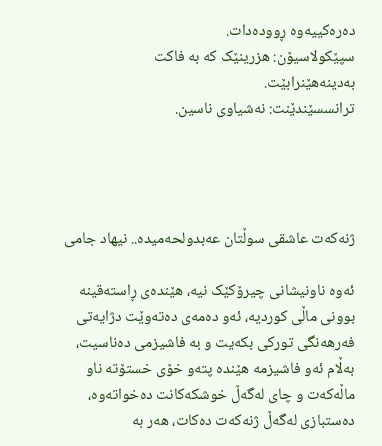دەرەکییەوە ڕوودەدات.
سپێکولاسیۆن: هزرینێک کە بە فاکت بەدینەهێنرابێت.
ترانسسێندێنت: نەشیاوی ناسین.




ژنەکەت عاشقی سوڵتان عەبدولحەمیدە.. نیهاد جامی

ئەوە ناونیشانی چیرۆکێک نیە، هێندەی ڕاستەقینە بوونی ماڵی کوردیە، ئەو دەمەی دەتەوێت دژایەتی فەرهەنگی تورکی بکەیت و بە فاشیزمی دەناسیت، بەڵام ئەو فاشیزمە هێندە پتەو خۆی خستۆتە ناو ماڵەکەت و چای لەگەڵ خوشکەکانت دەخواتەوە، دەستبازی لەگەڵ ژنەکەت دەکات، هەر بە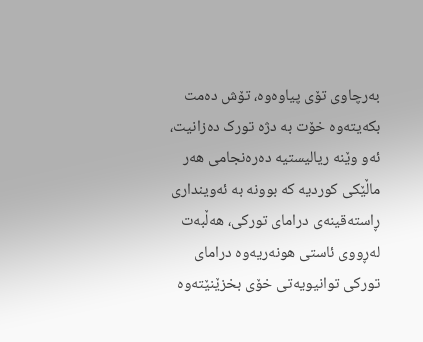بەرچاوی تۆی پیاوەوە، تۆش دەمت بکەیتەوە خۆت بە دژە تورک دەزانیت، ئەو وێنە ریالیستیە دەرەنجامی هەر ماڵێکی کوردیە کە بوونە بە ئەوینداری ڕاستەقینەی درامای تورکی، هەڵبەت لەڕووی ئاستی هونەریەوە درامای تورکی توانیویەتی خۆی بخزێنێتەوە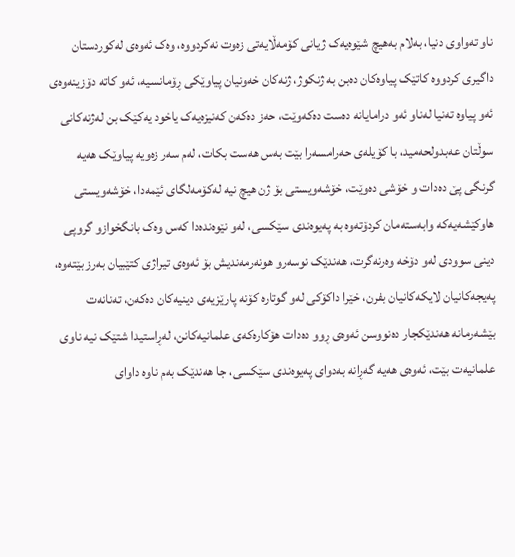ناو تەواوی دنیا، بەلام بەهیچ شێوەیەک ژیانی کۆمەڵایەتی زەوت نەکردووە، وەک ئەوەی لەکوردستان داگیری کردووە کاتێک پیاوەکان دەبن بە ژنکوژ، ژنەکان خەونیان پیاوێکی ڕۆمانسیە، ئەو کاتە دۆزینەوەی ئەو پیاوە تەنیا لەناو ئەو درامایانە دەست دەکەوێت، حەز دەکەن کەنیزەیەک یاخود یەکێک بن لەژنەکانی سوڵتان عەبدولحەمید، با کۆیلەی حەرامسەرا بێت بەس هەست بکات، لەم سەر زەویە پیاوێک هەیە گرنگی پێ دەدات و خۆشی دەوێت، خۆشەویستی بۆ ژن هیچ نیە لەکۆمەلگای ئێمەدا، خۆشەویستی هاوکێشەیەکە وابەستەمان کردۆتەوە بە پەیوەندی سێکسی، لەو نێوەندەدا کەس وەک بانگخوازو گروپی دینی سوودی لەو دۆخە وەرنەگرت، هەندێک نوسەرو هونەرمەندیش بۆ ئەوەی تیراژی کتێبیان بەرز بێتەوە، پەیجەکانیان لایکەکانیان بفرن، خێرا داکۆکی لەو گوتارە کۆنە پارێزیەی دینیەکان دەکەن، تەنانەت بێشەرمانە هەندێکجار دەنووسن ئەوەی ڕوو دەدات هۆکارەکەی علمانیەکانن، لەڕاستیدا شتێک نیە ناوی علمانیەت بێت، ئەوەی هەیە گەڕانە بەدوای پەیوەندی سێکسی، جا هەندێک بەم ناوە داوای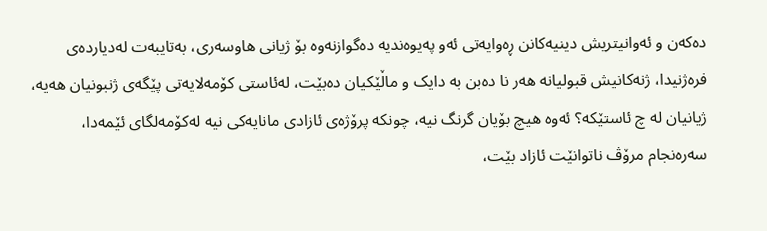دەکەن و ئەوانیتریش دینیەکانن ڕەوایەتی ئەو پەیوەندیە دەگوازنەوە بۆ ژیانی هاوسەری، بەتایبەت لەدیاردەی فرەژنیدا، ژنەکانیش قبولیانە هەر نا دەبن بە دایک و ماڵێکیان دەبێت، لەئاستی کۆمەلایەتی پێگەی ژنبونیان هەیە، ژیانیان لە چ ئاستێکە؟ ئەوە هیچ بۆیان گرنگ نیە، چونکە پرۆژەی ئازادی مانایەکی نیە لەکۆمەلگای ئێمەدا، سەرەنجام مرۆڤ ناتوانێت ئازاد بێت،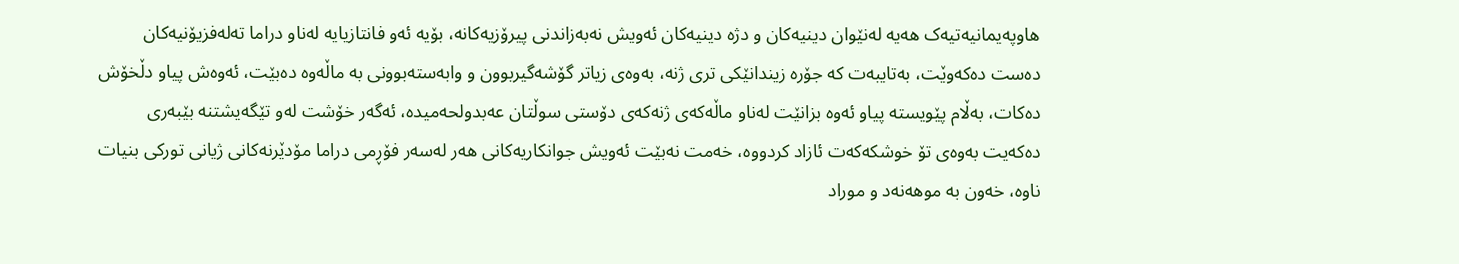هاوپەیمانیەتیەک هەیە لەنێوان دینیەکان و دژە دینیەکان ئەویش نەبەزاندنی پیرۆزیەکانە، بۆیە ئەو فانتازیایە لەناو دراما تەلەفزیۆنیەکان دەست دەکەوێت، بەتایبەت کە جۆرە زیندانێکی تری ژنە، بەوەی زیاتر گۆشەگیربوون و وابەستەبوونی بە ماڵەوە دەبێت، ئەوەش پیاو دڵخۆش دەکات، بەڵام پێویستە پیاو ئەوە بزانێت لەناو ماڵەکەی ژنەکەی دۆستی سوڵتان عەبدولحەمیدە، ئەگەر خۆشت لەو تێگەیشتنە بێبەری دەکەیت بەوەی تۆ خوشکەکەت ئازاد کردووە، خەمت نەبێت ئەویش جوانکاریەکانی هەر لەسەر فۆڕمی دراما مۆدێرنەکانی ژیانی تورکی بنیات ناوە، خەون بە موهەنەد و موراد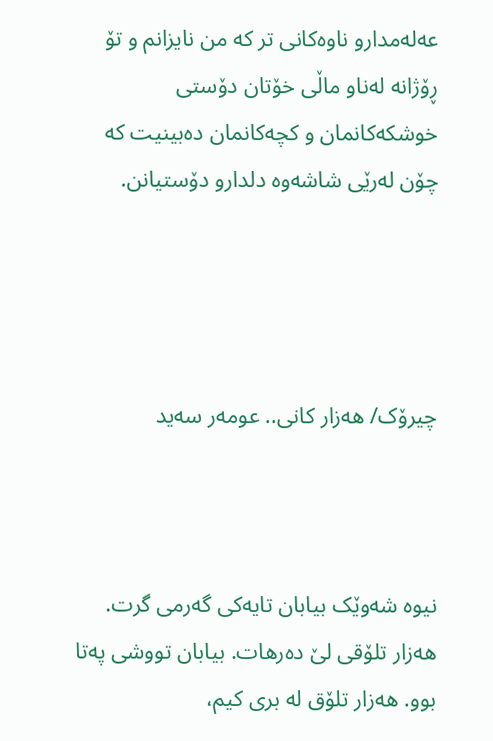عەلەمدارو ناوەکانی تر کە من نایزانم و تۆ ڕۆژانە لەناو ماڵی خۆتان دۆستی خوشکەکانمان و کچەکانمان دەبینیت کە چۆن لەرێی شاشەوە دلدارو دۆستیانن.




چیرۆک/ هەزار کانی.. عومەر سەید



نیوە شەوێک بیابان تایەکی گەرمی گرت. هەزار تلۆقی لێ دەرهات. بیابان تووشی پەتا بوو. هەزار تلۆق لە بری کیم،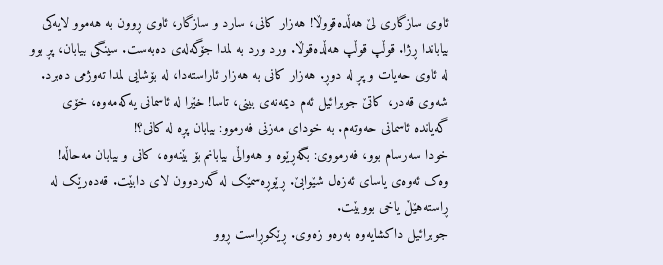ئاوی سازگاری لێ هەڵدەقووڵا! هەزار کانی، سارد و سازگار، ئاوی ڕوون بە هەموو لایەکی بیاباندا ڕژا. قوڵپ قوڵپ هەڵدەقوڵا. ورد ورد بە لمدا جۆگەلەی دەبەست. سینگی بیابان، پڕ بوو لە ئاوی حەیات و پڕ لە دوڕ. هەزار کانی بە هەزار ئاراستەدا، لە بۆشایی لمدا تەوژمی دەبرد.
شەوی قەدر، کاتێ جوبرائیل ئەم دیمەنەی بینی، تاسا! خێرا لە ئاسمانی یەکەمەوە، خۆی گەیاندە ئاسمانی حەوتەم. بە خودای مەزنی فەرموو: بیابان پڕە لە کانی؟!
خودا سەرسام بوو، فەرمووی: بگەڕێوە و هەواڵی بیابانم بۆ بێنەوە، کانی و بیابان مەحاڵە!
وەک ئەوەی یاسای ئەزەل شێوابێ. ڕێوڕەسمێک لە گەردوون لای دابێت. قەدەرێک لە ڕاستەهێڵ یاخی بووبێت.
جوبرائیل داکشایەوە بەرەو زەوی. ڕێکوڕاست ڕوو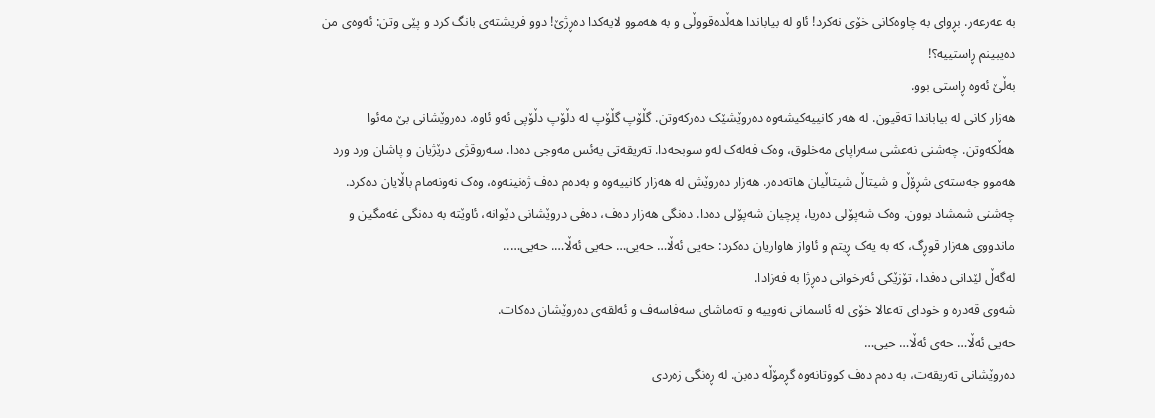بە عەرعەر. بڕوای بە چاوەکانی خۆی نەکرد! ئاو لە بیاباندا هەڵدەقووڵی و بە هەموو لایەکدا دەڕژێ! دوو فریشتەی بانگ کرد و پێی وتن: ئەوەی من دەیبینم ڕاستییە؟!
بەڵێ ئەوە ڕاستی بوو.
هەزار کانی لە بیاباندا تەقیون. لە هەر کانییەکیشەوە دەروێشێک دەرکەوتن. گڵۆپ گڵۆپ لە دڵۆپ دڵۆپی ئەو ئاوە. دەروێشانی بێ مەئوا هەڵکەوتن. چەشنی نەعشی سەراپای مەخلوق، وەک فەلەک لەو سوبحەدا. تەریقەتی یەئس مەوجی دەدا. سەروقژی درێژیان و پاشان ورد ورد هەموو جەستەی شڕۆڵ و شیتاڵ شیتاڵیان هاتەدەر. هەزار دەروێش لە هەزار کانییەوە و بەدەم دەف ژەنینەوە، وەک نەونەمام باڵایان دەکرد. چەشنی شمشاد بوون. وەک شەپۆلی دەریا، پرچیان شەپۆلی دەدا. دەنگی هەزار دەف، دەفی دروێشانی دێوانە، ئاوێتە بە دەنگی غەمگین و ماندووی هەزار قوڕگ، کە بە یەک ڕیتم و ئاواز هاواریان دەکرد: حەیی ئەڵا… حەیی… حەیی ئەڵا…. حەیی…..
لەگەڵ لێدانی دەفدا، تۆزێکی ئەرخوانی دەڕژا بە فەزادا.
شەوی قەدرە و خودای تەعالا خۆی لە ئاسمانی نەوییە و تەماشای سەفاسەف و ئەلقەی دەروێشان دەکات.
حەیی ئەڵا… حەی ئەڵا… حیی…
دەروێشانی تەریقەت، بە دەم دەف کووتانەوە گڕمۆڵە دەبن. لە ڕەنگی زەردی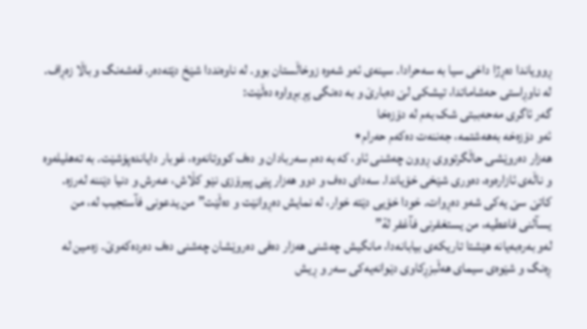ڕوویاندا دەڕژا داخی سیا بە سەحرادا. سینەی ئەو شەوە زوخاڵستان بوو. لە ناوەنددا شێخ دێتەدەر. قەشەنگ و باڵا زەڕاف. لە ناوڕاستی حەشاماتدا، تیشکی لێ دەبارێ و بە دەنگی پڕ بڕواوە دەڵێت:
گەر ئاگری مەحەببتی شک بەم لە دۆزەخا
ئەو دۆزەخە بەهەشتمە، جەننەت دەکەم حەرام٭
هەزار دەروێشی حاڵگرتووی ڕوون چەشنی ئاو، کە بە دەم سەربادان و دەف کووتانەوە، غوبار دایاندەپۆشێت. بە تەهلیلەوە و ناڵەی ئازارەوە، دەوری شێخی خۆیاندا. سەدای دەف و دوو هەزار پێی پیرۆزی نێو کڵاش، عەرش و دنیا دێننە لەرزە.
کاتێ سێ یەکی شەو دەڕوات. خودا خۆیی دێتە خوار، لە نمایش دەڕوانێت و دەڵێت” من یدعونی فآستجیب له، من یسآلنی فاعطیه، من يستغفرنی فآغفر لة”
لەو بەرەبەیانە هێشتا تاریکەی بیابانەدا، مانگیش چەشنی هەزار دەفی دەروێشان چەشنی دەف دەردەکەوێ. زەمین لە ڕەنگ و شێوەی سیمای هەڵبزڕکاوی دێوانەیەکی سەر و ڕیش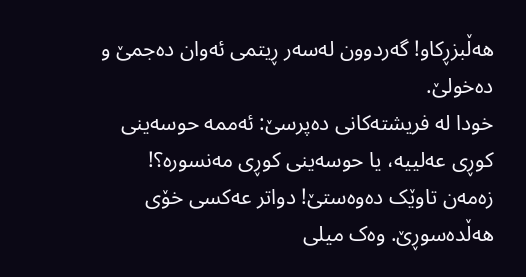هەڵبزڕکاو! گەردوون لەسەر ڕیتمی ئەوان دەجمێ و دەخولێ.
خودا لە فریشتەکانی دەپرسێ: ئەممە حوسەینی کوڕی عەلییە، یا حوسەینی کوڕی مەنسورە؟!
زەمەن تاوێک دەوەستێ! دواتر عەکسی خۆی هەڵدەسوڕێ. وەک میلی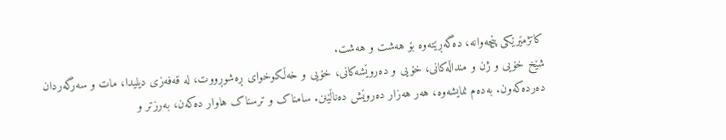کاتژمێرێکی پێچەوانە، دەگەڕێتەوە بۆ هەشت و هەشت.
شێخ خۆیی و ژن و منداڵەکانی، خۆیی و دەروێشەکانی، خۆیی و خەڵکوخوای ڕەشوڕووت، لە قەفەزی دیلیدا، مات و سەرگەردان دەردەکەون. بەدەم نمایشەوە، هەر هەزار دەروێش دەناڵێنن. سامناک و ترسناک هاوار دەکەن، بەرزتر و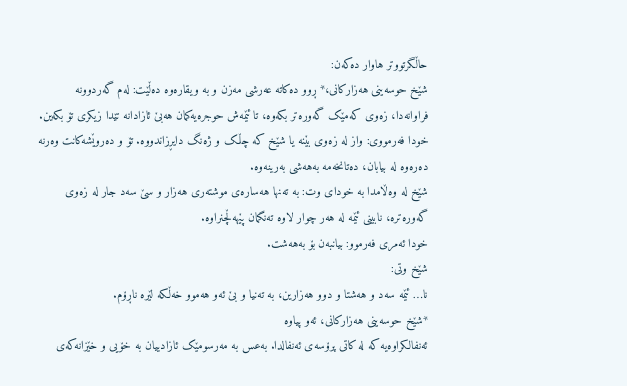حاڵگرتووتر هاوار دەکەن:
شێخ حوسەینی هەزارکانی،* ڕوو دەکاتە عەرشی مەزن و بە ویقارەوە دەڵێت: لەم گەردوونە فراوانەدا، زەوی کەمێک گەورەتر بکەوە، تا ئێمەش حوجرەیەکمان هەبێ ئازادانە تێدا زیکری تۆ بکەین.
خودا فەرمووی: واز لە زەوی بێنە یا شێخ کە چڵک و ژەنگ دایڕزاندووە. تۆ و دەروێشەکانت وەرنە دەرەوە لە بیابان، دەتانخەمە بەهەشی بەرینەوە.
شێخ لە وەڵامدا بە خودای وت: بە تەنها هەسارەی موشتەری هەزار و سێ سەد جار لە زەوی گەورەترە، نابینی ئێمە لە هەر چوار لاوە تەنگمان پێهەڵچنراوە.
خودا ئەمری فەرموو: بیانبەن بۆ بەهەشت.
شێخ وتی:
نا… ئێمە سەد و هەشتا و دوو هەزارین، بە تەنیا و بێ ئەو هەموو خەڵکە لێرە ناڕۆم.
*شێخ حوسەینی هەزارکانی، ئەو پیاوە
ئەنفالکراوەیە کە لە کاتی پرۆسەی ئەنفالدا. بەعس بە مەرسومێک ئازادییان بە خۆیی و خێزانەکەی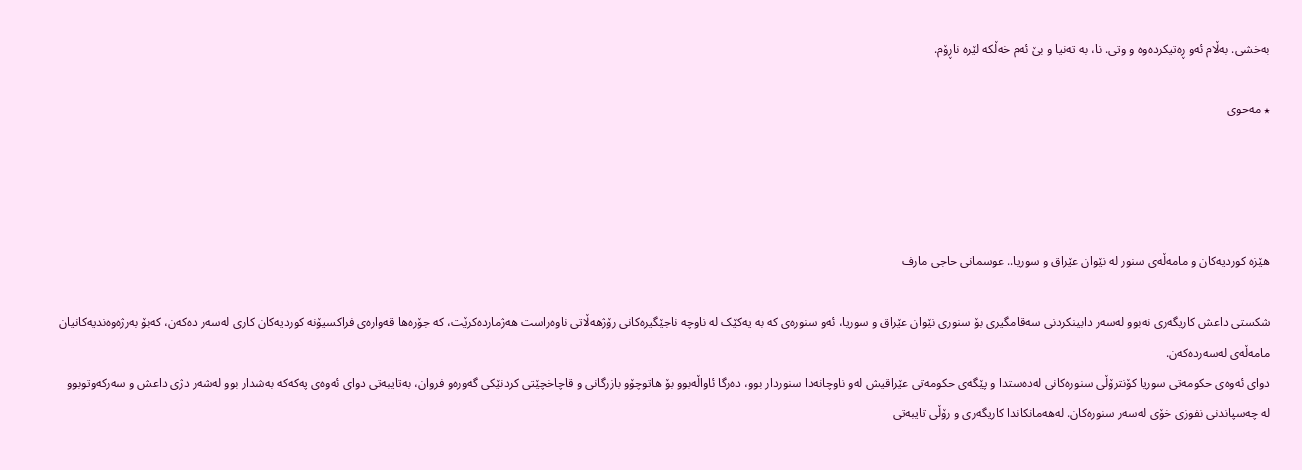بەخشی. بەڵام ئەو ڕەتیکردەوە و وتی. نا، بە تەنیا و بێ ئەم خەڵکە لێرە ناڕۆم.

٭ مەحوی




هێزە کوردیەکان و مامەڵەی سنور لە نێوان عێراق و سوریا.. عوسمانی حاجی مارف

شکستی داعش کاریگەری نەبوو لەسەر دابینکردنی سەقامگیری بۆ سنوری نێوان عێراق و سوریا، ئەو سنورەی کە بە یەکێک لە ناوچە ناجێگیرەکانی رۆژهەڵاتی ناوەراست هەژماردەکرێت، کە جۆرەها قەوارەی فراکسیۆنە کوردیەکان کاری لەسەر دەکەن، کەبۆ بەرژەوەندیەکانیان مامەڵەی لەسەردەکەن.
دوای ئەوەی حکومەتی سوریا کۆنترۆڵی سنورەکانی لەدەستدا و پێگەی حکومەتی عێراقیش لەو ناوچانەدا سنوردار بوو، دەرگا ئاواڵەبوو بۆ هاتوچۆو بازرگانی و قاچاخچێتی کردنێکی گەورەو فروان، بەتایبەتی دوای ئەوەی پەکەکە بەشدار بوو لەشەر دژی داعش و سەرکەوتوبوو لە چەسپاندنی نفوزی خۆی لەسەر سنورەکان. لەهەمانکاندا کاریگەری و رۆڵی تایبەتی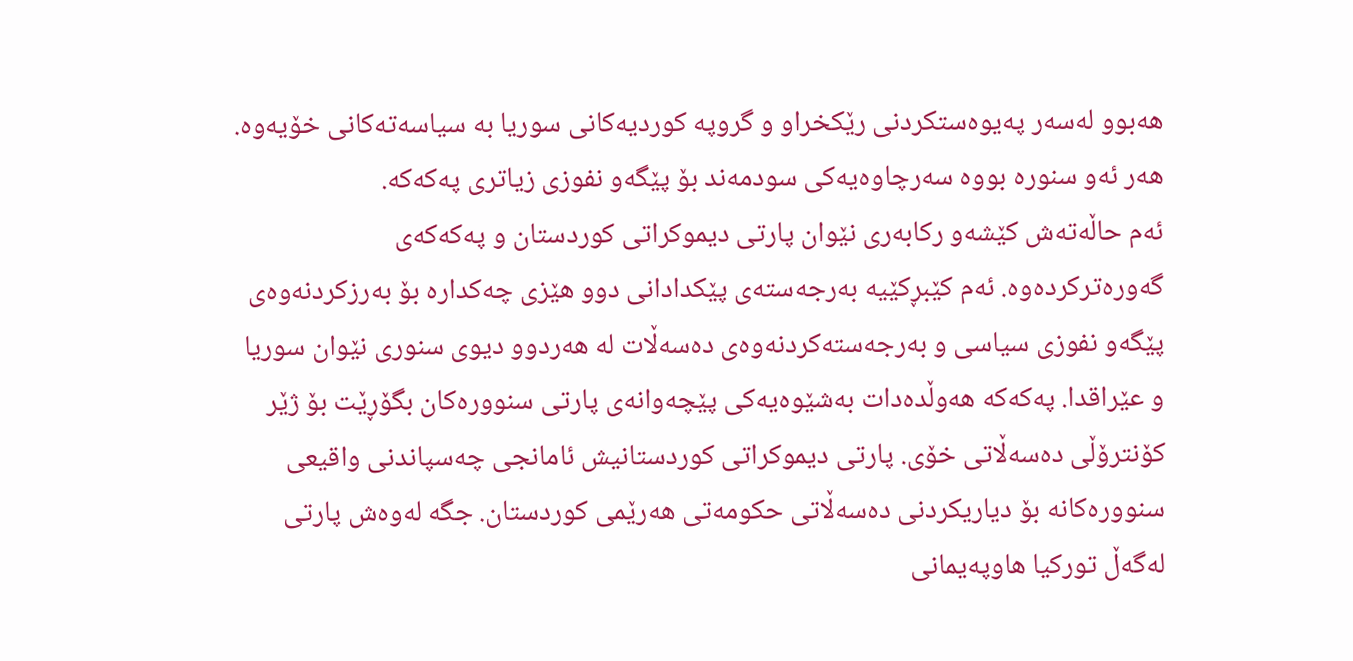هەبوو لەسەر پەیوەستکردنی رێکخراو و گروپە کوردیەکانی سوریا بە سیاسەتەکانی خۆیەوە. هەر ئەو سنورە بووە سەرچاوەیەکی سودمەند بۆ پێگەو نفوزی زیاتری پەکەکە.
ئەم حاڵەتەش کێشەو رکابەری نێوان پارتی دیموکراتی کوردستان و پەکەکەی گەورەترکردەوە. ئەم کێبڕکێیە بەرجەستەی پێکدادانی دوو هێزی چەکدارە بۆ بەرزکردنەوەی پێگەو نفوزی سیاسی و بەرجەستەکردنەوەی دەسەڵات لە هەردوو دیوی سنوری نێوان سوریا و عێراقدا. پەکەکە هەوڵدەدات بەشێوەیەکی پێچەوانەی پارتی سنوورەکان بگۆڕێت بۆ ژێر کۆنترۆڵی دەسەڵاتی خۆی. پارتی دیموکراتی کوردستانیش ئامانجی چەسپاندنی واقیعی سنوورەکانە بۆ دیاریکردنی دەسەڵاتی حکومەتی هەرێمی کوردستان. جگە لەوەش پارتی لەگەڵ تورکیا هاوپەیمانی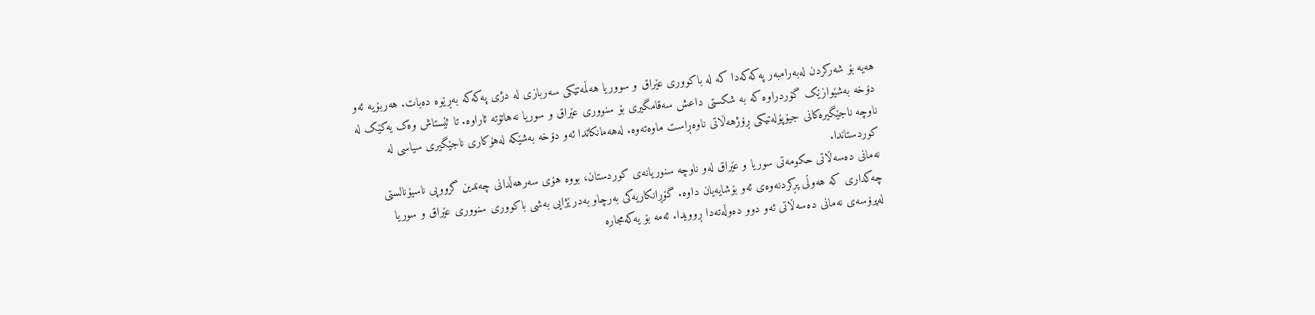هەیە بۆ شەرکردن لەبەرامبەر پەکەکەدا کە لە باکووری عێراق و سووریا هەڵمەتێکی سەربازی لە دژی پەکەکە بەڕێوە دەبات. هەربۆیە ئەو دۆخە بەشێوازێک گۆردراوە کە بە شکستی داعش سەقامگیری بۆ سنووری عێراق و سوریا نەهاتۆتە ئاراوە. تا ئێستاش وەک یەکێک لە ناوچە ناجێگیرەکانی جیۆپۆلەتیکی ڕۆژهەڵاتی ناوەڕاست ماوەتەوە. لەهەمانکاتدا ئەو دۆخە بەشێکە لەهۆکاری ناجێگیری سیاسی لە کوردستاندا.
نەمانی دەسەڵاتی حکومەتی سوریا و عێراق لەو ناوچە سنوریانەی کوردستان، بووە هۆی سەرهەڵدانی چەندین گرووپی ناسیۆنالستی چەکداری کە هەوڵی پڕکردنەوەی ئەو بۆشایەیان داوە. گۆڕانکاریەکی بەرچاو بەدرێژایی بەشی باکووری سنووری عێراق و سوریا لەپرۆسەی نەمانی دەسەڵاتی ئەو دوو دەوڵەتەدا ڕوویدا. ئەمە بۆ یەکەمجارە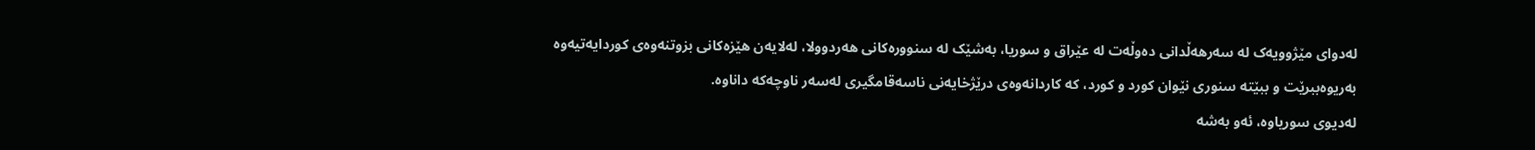لەدوای مێژوویەک لە سەرهەڵدانی دەوڵەت لە عێراق و سوریا، بەشێک لە سنوورەکانی هەردوولا، لەلایەن هێزەکانی بزوتنەوەی کوردایەتیەوە بەریوەببرێت و ببێتە سنوری نێوان کورد و کورد، کە کاردانەوەی درێژخایەنی ناسەقامگیری لەسەر ناوچەکە داناوە.
لەدیوی سوریاوە، ئەو بەشە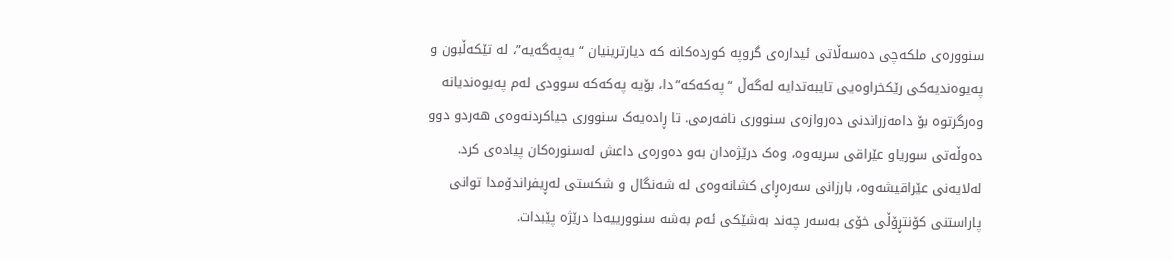سنوورەی ملکەچی دەسەڵاتی ئیدارەی گروپە کوردەکانە کە دیارترینیان “یەپەگەیە”، لە تێکەڵبون و پەیوەندیەکی رێکخراوەیی تایبەتدایە لەگەڵ “پەکەکە”دا، بۆیە پەکەکە سوودی لەم پەیوەندیانە وەرگرتوە بۆ دامەزراندنی دەروازەی سنووری نافەرمی. تا ڕادەیەک سنووری جیاکردنەوەی هەردو دوو دەوڵەتی سوریاو عێراقی سریەوە، وەک درێژەدان بەو دەورەی داعش لەسنورەکان پیادەی کرد. لەلایەنی عێراقیشەوە، بارزانی سەرەڕای کشانەوەی لە شەنگال و شکستی لەڕیفراندۆمدا توانی پاراستنی کۆنتڕۆڵی خۆی بەسەر چەند بەشێکی ئەم بەشە سنوورییەدا درێژە پێبدات.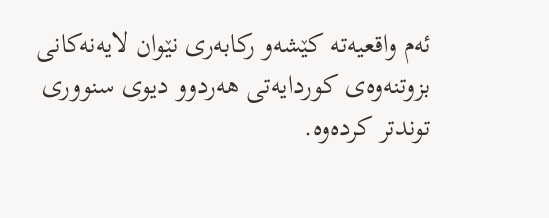ئەم واقعیەتە کێشەو رکابەری نێوان لایەنەکانی بزوتنەوەی کوردایەتی هەردوو دیوی سنووری توندتر کردەوە.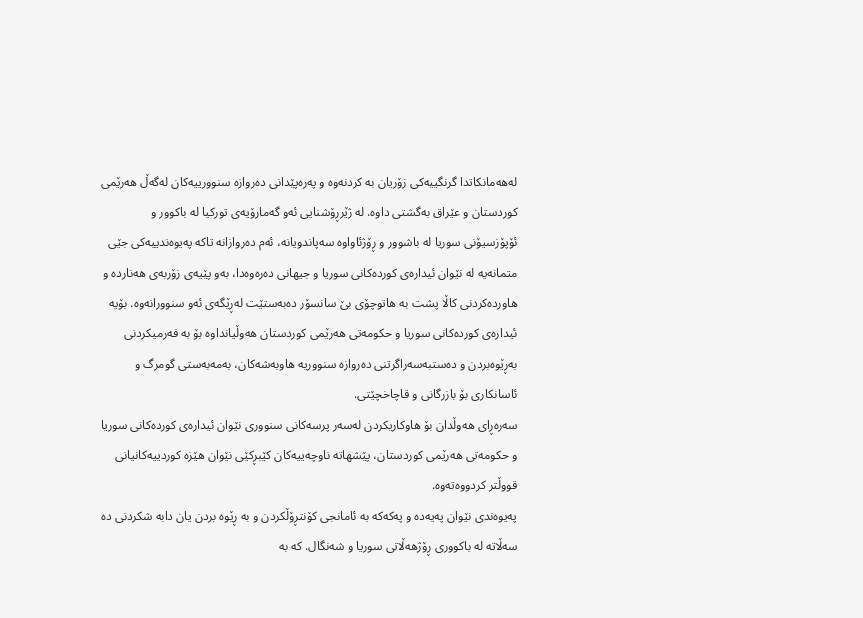لەهەمانکاتدا گرنگییەکی زۆریان بە کردنەوە و پەرەپێدانی دەروازە سنوورییەکان لەگەڵ هەرێمی کوردستان و عێراق بەگشتی داوە. لە ژێرڕۆشنایی ئەو گەمارۆیەی تورکیا لە باکوور و ئۆپۆزسیۆنی سوریا لە باشوور و ڕۆژئاواوە سەپاندویانە، ئەم دەروازانە تاکە پەیوەندییەکی جێی متمانەیە لە نێوان ئیدارەی کوردەکانی سوریا و جیهانی دەرەوەدا، بەو پێیەی زۆربەی هەناردە و هاوردەکردنی کاڵا پشت بە هاتوچۆی بێ سانسۆر دەبەستێت لەڕێگەی ئەو سنوورانەوە. بۆیە ئیدارەی کوردەکانی سوریا و حکومەتی هەرێمی کوردستان هەوڵیانداوە بۆ بە فەرمیکردنی بەڕێوەبردن و دەستبەسەراگرتنی دەروازە سنووریە هاوبەشەکان، بەمەبەستی گومرگ و ئاسانکاری بۆ بازرگانی و قاچاخچێتی.
سەرەڕای هەوڵدان بۆ هاوکاریکردن لەسەر پرسەکانی سنووری نێوان ئیدارەی کوردەکانی سوریا و حکومەتی هەرێمی کوردستان، پێشهاتە ناوچەییەکان کێبڕکێی نێوان هێزە کوردییەکانیانی قووڵتر کردووەتەوە.
پەیوەندی نێوان پەیەدە و پەکەکە به ئامانجی کۆنتڕۆڵکردن و به ڕێوه بردن یان دابه شکردنی ده سەڵاتە له باکووری ڕۆژهەڵاتی سوریا و شەنگال. کە بە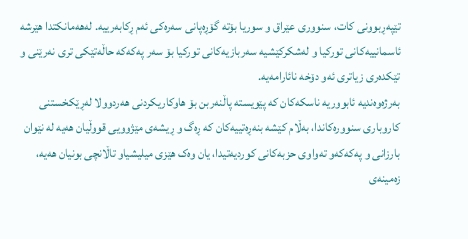تێپەڕبوونی کات، سنووری عێراق و سوریا بۆتە گۆڕەپانی سەرەکی ئەم ڕکابەرییە. لەهەمانکتدا هێرشە ئاسمانییەکانی تورکیا و لەشکرکێشیە سەربازیەکانی تورکیا بۆ سەر پەکەکە حاڵەتێکی تری نەرێنی و تێکدەری زیاتری ئەو دۆخە نائارامەیە.
بەرژەوەندیە ئابووریە ناسکەکان کە پێویستە پاڵنەربن بۆ هاوکاریکردنی هەردوولا لەڕێکخستنی کاروباری سنوورەکاندا، بەڵام کێشە بنەڕەتییەکان کە ڕەگ و ڕیشەی مێژوویی قووڵیان هەیە لە نێوان بارزانی و پەکەکەو تەواوی حزبەکانی کوردیەتیدا، یان وەک هێزی میلیشیاو تاڵانچی بونیان هەیە، زەمینەی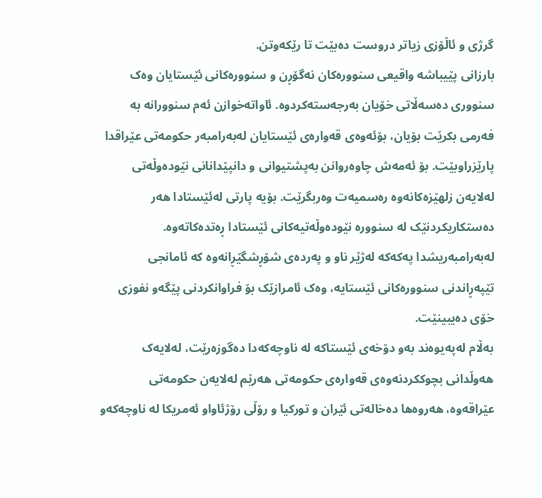گرژی و ئاڵۆزی زیاتر دروست دەبێت تا رێکەوتن.
بارزانی پێیباشە واقیعی سنوورەکان نەگۆڕن و سنوورەکانی ئێستایان وەک سنووری دەسەڵاتی خۆیان بەرجەستەکردوە. ئاواتەخوازن ئەم سنوورانە بە فەرمی بکرێت بۆیان، بۆئەوەی قەوارەی ئێستایان لەبەرامبەر حکومەتی عێراقدا پارێزراوبێت. بۆ ئەمەش چاوەروانن بەپشتیوانی و دانپێدانانی نێودەوڵەتی لەلایەن زلهێزەکانەوە رەسمیەت وەربگرێت. بۆیە پارتی لەئێستادا هەر دەستکاریکردنێک لە سنوورە نێودەوڵەتیەکانی ئێستادا ڕەتدەکاتەوە. لەبەرامبەریشدا پەکەکە لەژێر ناو و پەردەی شۆڕشگێڕانەوە کە ئامانجی تێپەڕاندنی سنوورەکانی ئێستایە، وەک ئامرازێک بۆ فراوانکردنی پێگەو نفوزی خۆی دەیبینێت.
بەڵام لەپەیوەند بەو دۆخەی ئێستاکە لە ناوچەکەدا دەگوزەرێت، لەلایەک هەوڵدانی بچوککردنەوەی قەوارەی حکومەتی هەرێم لەلایەن حکومەتی عێراقەوە، هەروەها دەخالەتی ئێران و تورکیا و رۆڵی رۆژئاواو ئەمریکا لە ناوچەکەو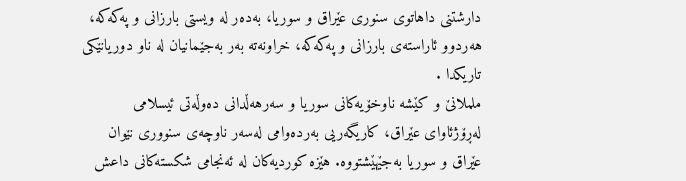دارشتنی داهاتوی سنوری عێراق و سوریا، بەدەر لە ویستی بارزانی و پەکەکە، هەردوو ئاراستەی بارزانی و پەکەکە، خراونەتە بەر بەجێمانیان لە ناو دوریانێکی تاریکدا .
ململانێ و کێشە ناوخۆیەکانی سوریا و سەرهەڵدانی دەوڵەتی ئیسلامی لەڕۆژئاوای عێراق، کاریگەریی بەردەوامی لەسەر ناوچەی سنووری نێوان عێراق و سوریا بەجێهێشتووە. هێزە کوردیەکان لە ئەنجامی شکستەکانی داعش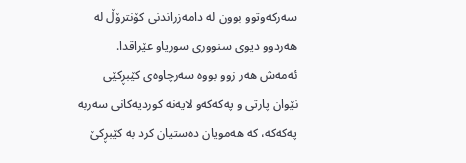سەرکەوتوو بوون لە دامەزراندنی کۆنترۆڵ لە هەردوو دیوی سنووری سوریاو عێراقدا. ئەمەش هەر زوو بووە سەرچاوەی کێبڕکێی نێوان پارتی و پەکەکەو لایەنە کوردیەکانی سەربە پەکەکە، کە هەمویان دەستیان کرد بە کێبڕکێ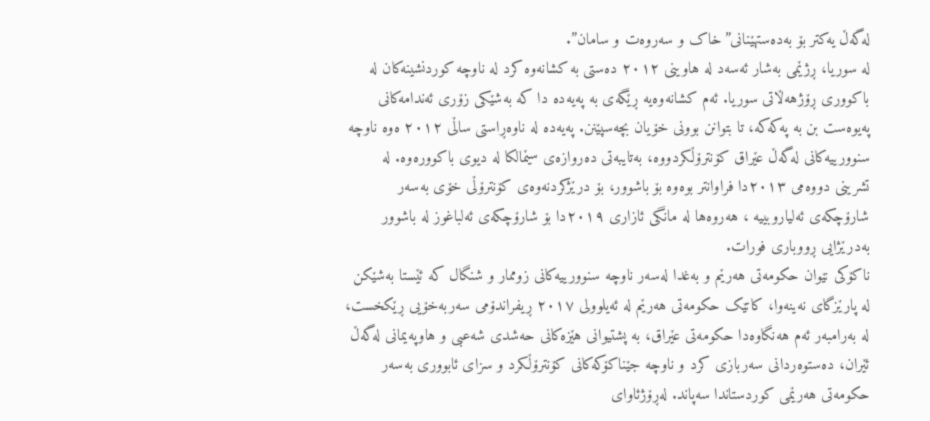لەگەڵ یەکتر بۆ بەدەستهێنانی”خاک و سەروەت و سامان”.
لە سوریا، ڕژێمی بەشار ئەسەد لە هاوینی ٢٠١٢ دەستی بە کشانەوە کرد لە ناوچە کوردنشینەکان لە باکووری ڕۆژهەڵاتی سوریا. ئەم کشانەوەیە ڕێگەی بە پەیەدە دا کە بەشێکی زۆری ئەندامەکانی پەیوەست بن بە پەکەکە، تا بتوانن بوونی خۆیان بچەسپێنن. پەیەدە لە ناوەڕاستی ساڵی ٢٠١٢ ەوە ناوچە سنوورییەکانی لەگەڵ عێراق کۆنترۆڵکردووە، بەتایبەتی دەروازەی سێمالکا لە دیوی باکوورەوە. لە تشرینی دووەمی ٢٠١٣دا فراوانتر بوەوە بۆ باشوور، بۆ درێژکردنەوەی کۆنترۆڵی خۆی بەسەر شارۆچکەی ئەلیاروبییە ، هەروەها لە مانگی ئازاری ٢٠١٩دا بۆ شارۆچکەی ئەلباغوز لە باشوور بەدرێژایی ڕووباری فورات.
ناکۆکی نێوان حکومەتی هەرێم و بەغدا لەسەر ناوچە سنوورییەکانی زوممار و شنگال کە ئێستا بەشێکن لە پارێزگای نەینەوا، کاتێک حکومەتی هەرێم لە ئەیلوولی ٢٠١٧ ڕیفراندۆمی سەربەخۆیی ڕێکخست، لە بەرامبەر ئەم هەنگاوەدا حکومەتی عێراق، بە پشتیوانی هێزەکانی حەشدی شەعبی و هاوپەیمانی لەگەڵ ئێران، دەستوەردانی سەربازی کرد و ناوچە جێناکۆکەکانی کۆنترۆڵکرد و سزای ئابووری بەسەر حکومەتی هەرێمی کوردستاندا سەپاند. لەڕۆژئاوای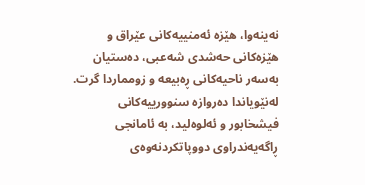نەینەوا، هێزە ئەمنییەکانی عێراق و هێزەکانی حەشدی شەعبی، دەستیان بەسەر ناحیەکانی ڕەبیعە و زومماردا گرت. لەنێویاندا دەروازە سنوورییەکانی فیشخابور و ئەلوەلید، بە ئامانجی ڕاگەیەندراوی دووپاتکردنەوەی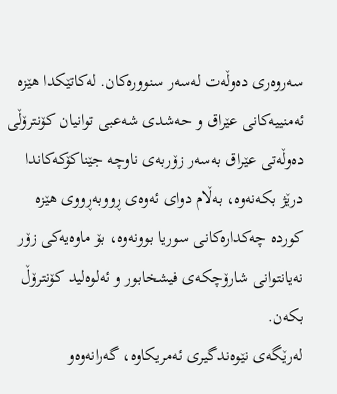سەروەری دەوڵەت لەسەر سنوورەکان. لەکاتێکدا هێزە ئەمنییەکانی عێراق و حەشدی شەعبی توانیان کۆنترۆڵی دەوڵەتی عێراق بەسەر زۆربەی ناوچە جێناکۆکەکاندا درێژ بکەنەوە، بەڵام دوای ئەوەی ڕووبەڕووی هێزە کوردە چەکدارەکانی سوریا بوونەوە، بۆ ماوەیەکی زۆر نەیانتوانی شارۆچکەی فیشخابور و ئەلوەلید کۆنترۆڵ بکەن.
لەرێگەی نێوەندگیری ئەمریکاوە، گەرانەوەو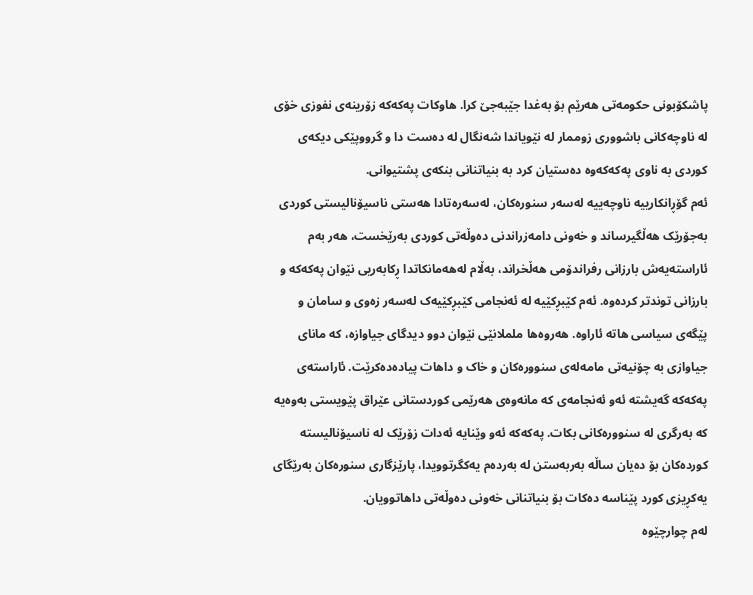پاشکۆبونی حکومەتی هەرێم بۆ بەغدا جێبەجێ کرا. هاوکات پەکەکە زۆرینەی نفوزی خۆی لە ناوچەکانی باشووری زوممار لە نێویاندا شەنگال لە دەست دا و گرووپێکی دیکەی کوردی بە ناوی پەکەکەوە دەستیان کرد بە بنیاتنانی بنکەی پشتیوانی.
ئەم گۆڕانکارییە ناوچەییە لەسەر سنورەکان، لەسەرەتادا هەستی ناسیۆنالیستی کوردی بەجۆرێک هەڵگیرساند و خەونی دامەزراندنی دەوڵەتی کوردی بەرێخست، هەر بەم ئاراستەیەش بارزانی رفراندۆمی هەڵخراند، بەڵام لەهەمانکاتدا ڕکابەریی نێوان پەکەکە و بارزانی توندتر کردەوە. ئەم کێبڕکێیە لە ئەنجامی کێبڕکێیەک لەسەر زەوی و سامان و پێگەی سیاسی هاتە ئاراوە. هەروەها ململانێی نێوان دوو دیدگای جیاوازە، کە مانای جیاوازی بە چۆنیەتی مامەلەی سنوورەکان و خاک و داهات پیادەدەکرێت. ئاراستەی پەکەکە گەیشتە ئەو ئەنجامەی کە مانەوەی هەرێمی کوردستانی عێراق پێویستی بەوەیە کە بەرگری لە سنوورەکانی بکات. پەکەکە ئەو وێنایە ئەدات زۆرێک لە ناسیۆنالیستە کوردەکان بۆ دەیان ساڵە بەربەستن لە بەردەم یەکگرتوویدا، پارێزگاری سنورەکان بەرێگای یەکڕیزی کورد پێناسە دەکات بۆ بنیاتنانی خەونی دەوڵەتی داهاتوویان.
لەم چوارچێوە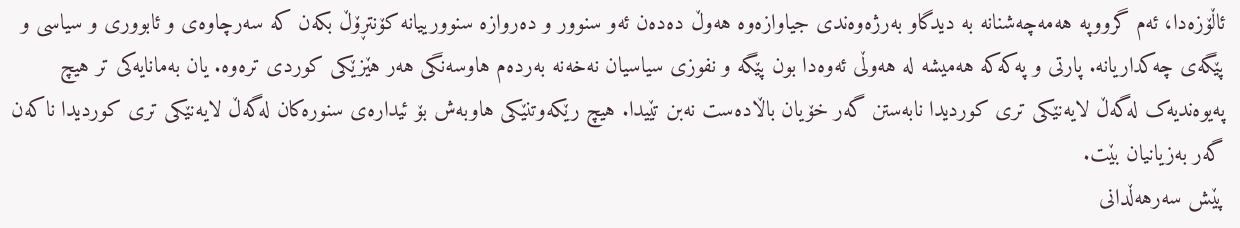ئاڵۆزەدا، ئەم گرووپە هەمەچەشنانە بە دیدگاو بەرژەوەندی جیاوازەوە هەوڵ دەدەن ئەو سنوور و دەروازە سنوورییانە کۆنتڕۆڵ بکەن کە سەرچاوەی و ئابووری و سیاسی و پێگەی چەکداریانە. پارتی و پەکەکە هەمیشە لە هەوڵی ئەوەدا بون پێگە و نفوزی سیاسیان نەخەنە بەردەم هاوسەنگی هەر هێزێکی کوردی ترەوە. یان بەمانایەکی تر هیچ پەیوەندیەک لەگەڵ لایەنێکی تری کوردیدا نابەستن گەر خۆیان باڵادەست نەبن تێیدا. هیچ رێکەوتنێکی هاوبەش بۆ ئیدارەی سنورەکان لەگەڵ لایەنێکی تری کوردیدا ناکەن گەر بەزیانیان بێت.
پێش سەرهەڵدانی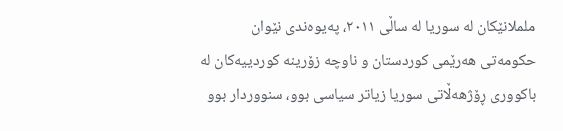ململانێکان لە سوریا لە ساڵی ٢٠١١، پەیوەندی نێوان حکومەتی هەرێمی کوردستان و ناوچە زۆرینە کوردییەکان لە باکووری ڕۆژهەڵاتی سوریا زیاتر سیاسی بوو، سنووردار بوو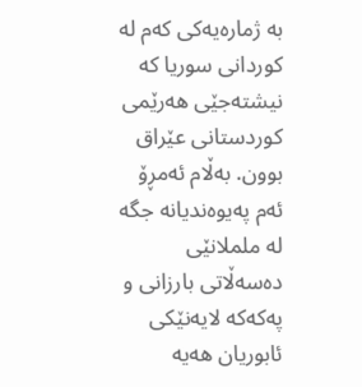بە ژمارەیەکی کەم لە کوردانی سوریا کە نیشتەجێی هەرێمی کوردستانی عێراق بوون. بەڵام ئەمڕۆ ئەم پەیوەندیانە جگە لە ململانێی دەسەڵاتی بارزانی و پەکەکە لایەنێکی ئابوریان هەیە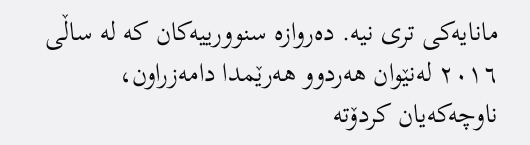مانایەکی تری نیە. دەروازە سنوورییەکان کە لە ساڵی ٢٠١٦ لەنێوان هەردوو هەرێمدا دامەزراون، ناوچەکەیان کردۆتە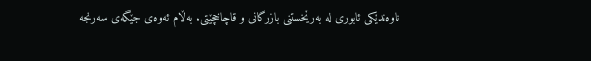ناوەندێکی ئابوری لە بەرێخستنی بازرگانی و قاچاخچێتی. بەڵام ئەوەی جێگەی سەرنجە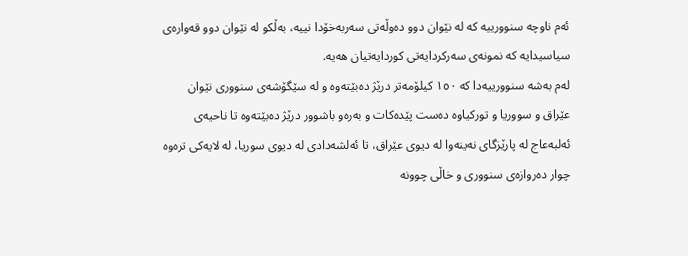ئەم ناوچە سنوورییە کە لە نێوان دوو دەوڵەتی سەربەخۆدا نییە، بەڵکو لە نێوان دوو قەوارەی سیاسیدایە کە نمونەی سەرکردایەتی کوردایەتیان هەیە.
لەم بەشە سنوورییەدا کە ١٥٠ کیلۆمەتر درێژ دەبێتەوە و لە سێگۆشەی سنووری نێوان عێراق و سووریا و تورکیاوە دەست پێدەکات و بەرەو باشوور درێژ دەبێتەوە تا ناحیەی ئەلبەعاج لە پارێزگای نەینەوا لە دیوی عێراق، تا ئەلشەدادی لە دیوی سوریا، لە لایەکی ترەوە چوار دەروازەی سنووری و خاڵی چوونە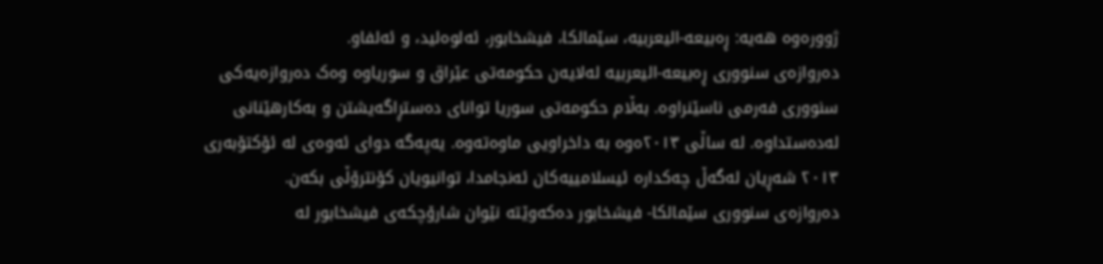ژوورەوە هەیە: ڕەبیعە-الیعربیە، سێمالکا، فیشخابور، ئەلوەلید، و ئەلفاو.
دەروازەی سنووری ڕەبیعە-الیعربیە لەلایەن حکومەتی عێراق و سوریاوە وەک دەروازەیەکی سنووری فەرمی ناسێنراوە. بەڵام حکومەتی سوریا توانای دەستڕاگەیشتن و بەکارهێنانی لەدەستداوە. لە ساڵی ٢٠١٣ەوە بە داخراویی ماوەتەوە. یەپەگە دوای ئەوەی لە ئۆکتۆبەری ٢٠١٣ شەڕیان لەگەڵ چەکدارە ئیسلامییەکان ئەنجامدا، توانیویان کۆنترۆڵی بکەن.
دەروازەی سنووری سێمالکا- فیشخابور دەکەوێتە نێوان شارۆچکەی فیشخابور لە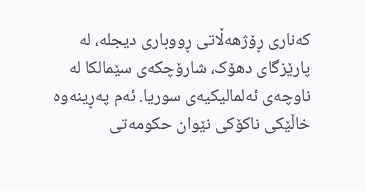کەناری ڕۆژهەڵاتی ڕووباری دیجلە، لە پارێزگای دهۆک، شارۆچکەی سێمالکا لە ناوچەی ئەلمالیکیەی سوریا. ئەم پەڕینەوە خاڵێکی ناکۆکی نێوان حکومەتی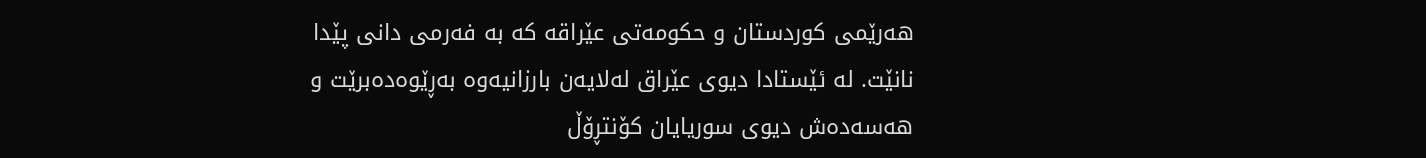هەرێمی کوردستان و حکومەتی عێراقە کە بە فەرمی دانی پێدا نانێت. لە ئێستادا دیوی عێراق لەلایەن بارزانیەوە بەڕێوەدەبرێت و هەسەدەش دیوی سوریایان کۆنتڕۆڵ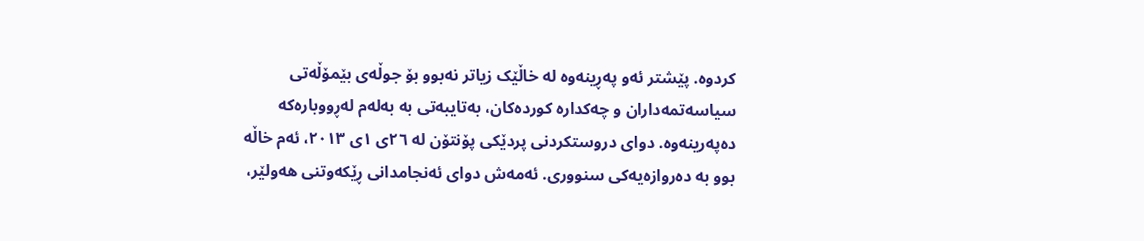کردوە. پێشتر ئەو پەڕینەوە لە خاڵێک زیاتر نەبوو بۆ جوڵەی بێمۆڵەتی سیاسەتمەداران و چەکدارە کوردەکان، بەتایبەتی بە بەلەم لەڕووبارەکە دەپەرینەوە. دوای دروستکردنی پردێکی پۆنتۆن لە ٢٦ی ١ی ٢٠١٣، ئەم خاڵە بوو بە دەروازەیەکی سنووری. ئەمەش دوای ئەنجامدانی ڕێکەوتنی هەولێر،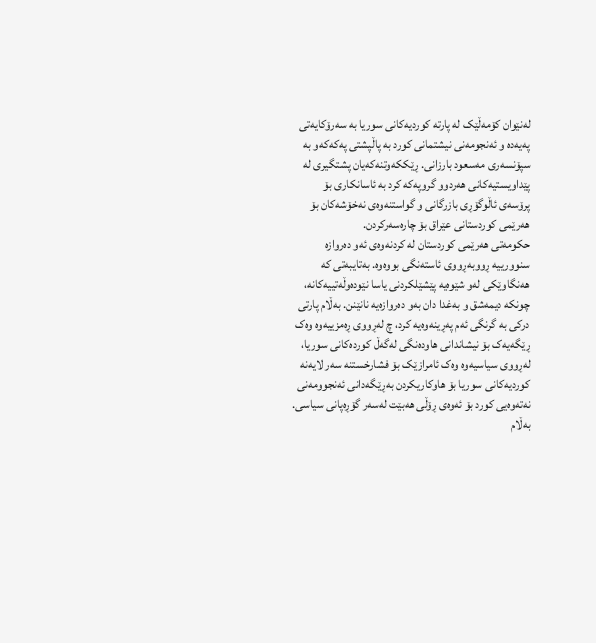لەنێوان کۆمەڵێک لە پارتە کوردیەکانی سوریا بە سەرۆکایەتی پەیەدە و ئەنجومەنی نیشتمانی کورد بە پاڵپشتی پەکەکەو بە سپۆنسەری مەسعود بارزانی. ڕێککەوتنەکەیان پشتگیری لە پێداویستیەکانی هەردوو گروپەکە کرد بە ئاسانکاری بۆ پرۆسەی ئاڵوگۆڕی بازرگانی و گواستنەوەی نەخۆشەکان بۆ هەرێمی کوردستانی عێراق بۆ چارەسەرکردن.
حکومەتی هەرێمی کوردستان لە کردنەوەی ئەو دەروازە سنوورییە ڕووبەڕووی ئاستەنگی بووەوە. بەتایبەتی کە هەنگاوێکی لەو شێوەیە پێشێلکردنی یاسا نێودەوڵەتییەکانە، چونکە دیمەشق و بەغدا دان بەو دەروازەیە نانێنن. بەڵام پارتی درکی بە گرنگی ئەم پەڕینەوەیە کرد، چ لەڕووی ڕەمزییەوە وەک ڕێگەیەک بۆ نیشاندانی هاودەنگی لەگەڵ کوردەکانی سوریا، لەڕووی سیاسیەوە وەک ئامرازێک بۆ فشارخستنە سەر لایەنە کوردیەکانی سوریا بۆ هاوکاریکردن بەڕێگەدانی ئەنجوومەنی نەتەوەیی کورد بۆ ئەوەی ڕۆڵی هەبێت لەسەر گۆڕەپانی سیاسی. بەڵام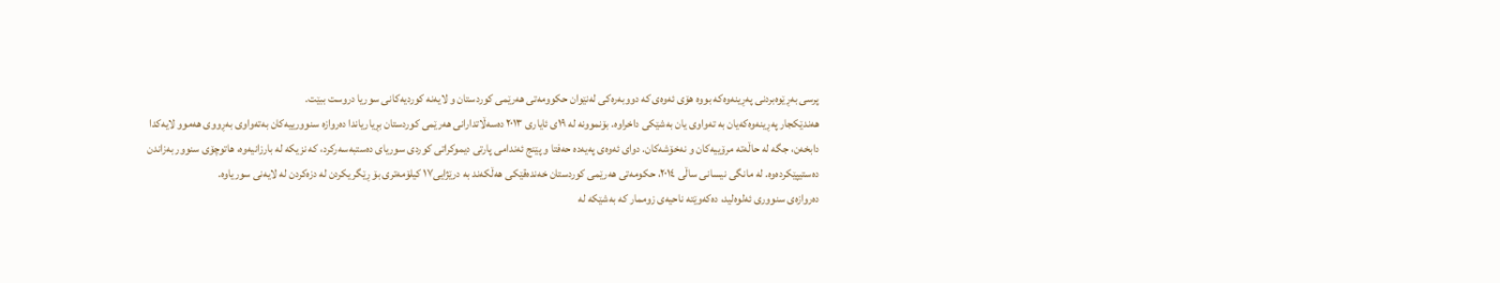پرسی بەڕێوەبردنی پەڕینەوەکە بووە هۆی ئەوەی کە دووبەرەکی لەنێوان حکوومەتی هەرێمی کوردستان و لایەنە کوردیەکانی سوریا دروست ببێت.
هەندێکجار پەڕینەوەکەیان بە تەواوی یان بەشێکی داخراوە. بۆنموونە لە ١٩ی ئایاری ٢٠١٣ دەسەڵاتدارانی هەرێمی کوردستان بڕیاریاندا دەروازە سنوورییەکان بەتەواوی بەڕووی هەموو لایەکدا دابخەن، جگە لە حاڵەتە مرۆییەکان و نەخۆشەکان. دوای ئەوەی پەیەدە حەفتا و پێنج ئەندامی پارتی دیموکراتی کوردی سوریای دەستبەسەرکرد، کە نزیکە لە بارزانیەوە، هاتوچۆی سنوور بەزاندن دەستیپێکردەوە. لە مانگی نیسانی ساڵی ٢٠١٤، حکومەتی هەرێمی کوردستان خەندەقێکی هەڵکەند بە درێژایی١٧ کیلۆمەتری بۆ ڕێگریکردن لە دزەکردن لە لایەنی سوریاوە.
دەروازەی سنووری ئەلوەلید، دەکەوێتە ناحیەی زوممار کە بەشێکە لە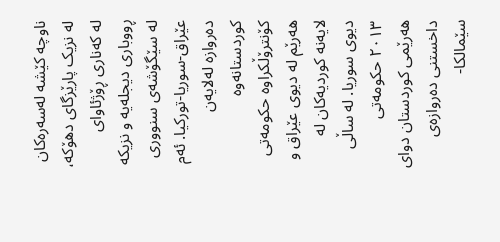ناوچە کێشە لەسەرەکان لە نزیک پارێزگای دهۆکە، لە کەناری ڕۆژئاوای ڕووباری دیجلەیە و نزیکە لە سێگۆشەی سنووری عێراق-سوریا-تورکیا. ئەم دەروازە لەلایەن کوردستانەوە کۆنترۆڵکراوە حکومەتی هەرێم لە دیوی عێراق و لایەنە کوردیەکان لە دیوی سوریا. لە ساڵی ٢٠١٣ حکومەتی هەرێمی کوردستان دوای داخستنی دەروازەی سێمالکا-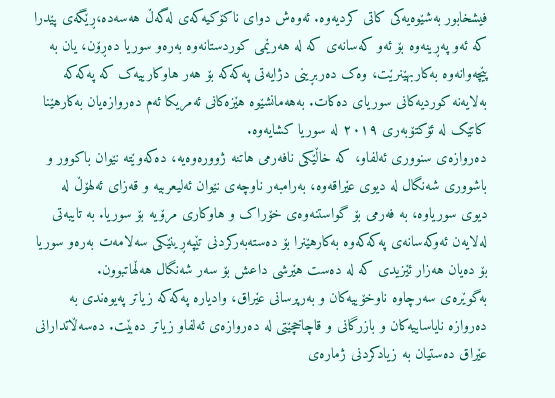فیشخابور بەشێوەیەکی کاتی کردیەوە. ئەوەش دوای ناکۆکیەکەی لەگەڵ هەسەدە،ڕێگەی پێدرا کە ئەو پەڕینەوە بۆ ئەو کەسانەی کە لە هەرێمی کوردستانەوە بەرەو سوریا دەڕۆن، یان بە پێچەوانەوە بەکاربهێنرێت، وەک دەربڕینی دژایەتی پەکەکە بۆ هەر هاوکارییەک کە پەکەکە بەلایەنە کوردیەکانی سوریای دەکات. بەهەمانشێوە هێزەکانی ئەمریکا ئەم دەروازەیان بەکارهێنا کاتێک لە ئۆکتۆبەری ٢٠١٩ لە سوریا کشایەوە.
دەروازەی سنووری ئەلفاو، کە خاڵێکی نافەرمی هاتنە ژوورەوەیە، دەکەوێتە نێوان باکوور و باشووری شەنگال لە دیوی عێراقەوە، بەرامبەر ناوچەی نێوان ئەلیعربیە و قەزای ئەلهۆڵ لە دیوی سوریاوە، بە فەرمی بۆ گواستنەوەی خۆراک و هاوکاری مرۆیە بۆ سوریا. بە تایبەتی لەلایەن ئەوکەسانەی پەکەکەوە بەکارهێنرا بۆ دەستەبەرکردنی تێپەڕینێکی سەلامەت بەرەو سوریا بۆ دەیان هەزار ئێزیدی کە لە دەست هێرشی داعش بۆ سەر شەنگال هەڵهاتبوون.
بەگوێرەی سەرچاوە ناوخۆییەکان و بەرپرسانی عێراق، وادیارە پەکەکە زیاتر پەیوەندی بە دەروازە نایاساییەکان و بازرگانی و قاچاخچێتی لە دەروازەی ئەلفاو زیاتر دەبێت. دەسەڵاتدارانی عێراق دەستیان بە زیادکردنی ژمارەی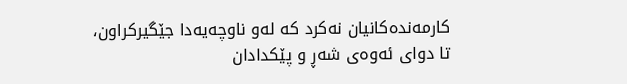کارمەندەکانیان نەکرد کە لەو ناوچەیەدا جێگیرکراون، تا دوای ئەوەی شەڕ و پێکدادان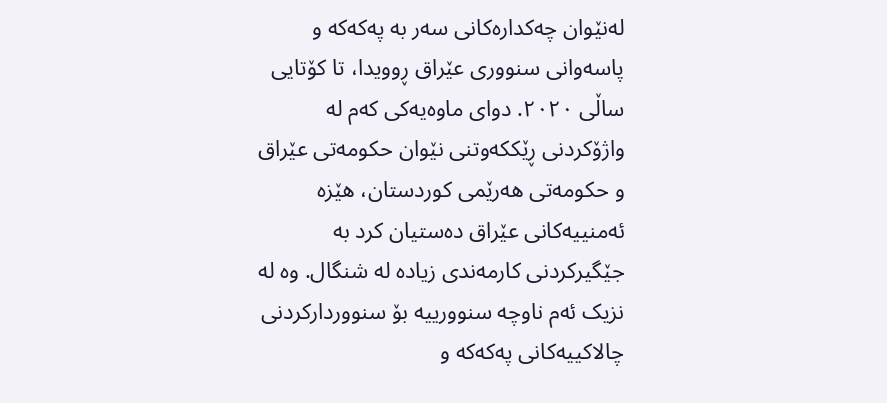لەنێوان چەکدارەکانی سەر بە پەکەکە و پاسەوانی سنووری عێراق ڕوویدا، تا کۆتایی ساڵی ٢٠٢٠. دوای ماوەیەکی کەم لە واژۆکردنی ڕێککەوتنی نێوان حکومەتی عێراق و حکومەتی هەرێمی کوردستان، هێزە ئەمنییەکانی عێراق دەستیان کرد بە جێگیرکردنی کارمەندی زیادە لە شنگال. وە لە نزیک ئەم ناوچە سنوورییە بۆ سنووردارکردنی چالاکییەکانی پەکەکە و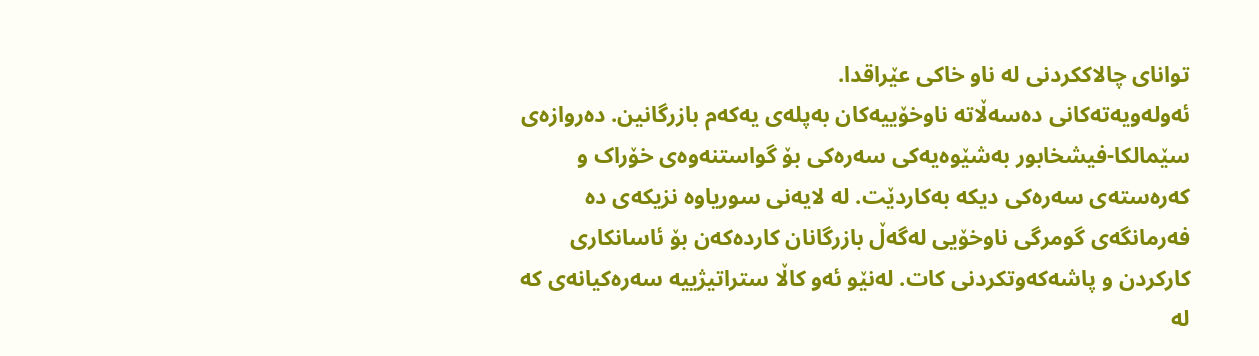توانای چالاککردنی لە ناو خاکی عێراقدا.
ئەولەویەتەکانی دەسەڵاتە ناوخۆییەکان بەپلەی یەکەم بازرگانین. دەروازەی سێمالکا-فیشخابور بەشێوەیەکی سەرەکی بۆ گواستنەوەی خۆراک و کەرەستەی سەرەکی دیکە بەکاردێت. لە لایەنی سوریاوە نزیکەی دە فەرمانگەی گومرگی ناوخۆیی لەگەڵ بازرگانان کاردەکەن بۆ ئاسانکاری کارکردن و پاشەکەوتکردنی کات. لەنێو ئەو کاڵا ستراتیژییە سەرەکیانەی کە لە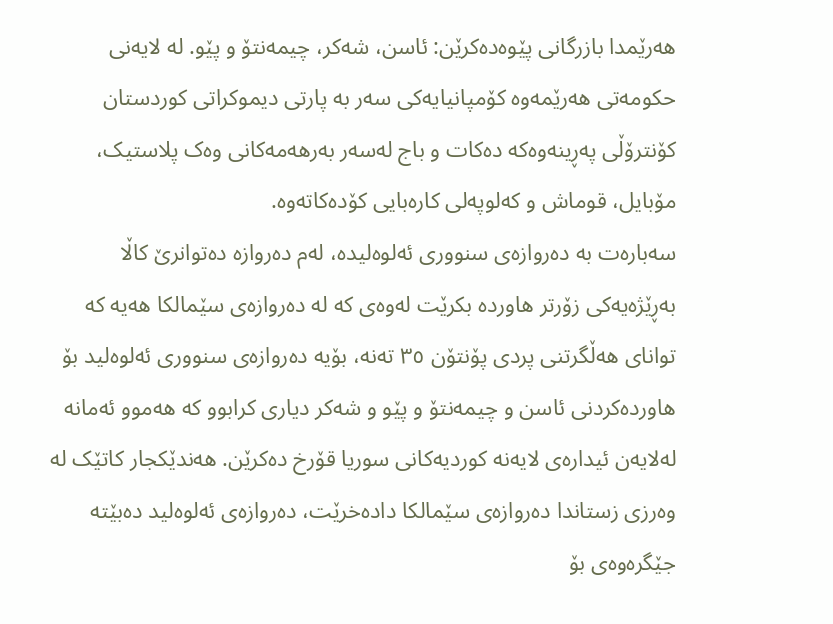هەرێمدا بازرگانی پێوەدەکرێن: ئاسن، شەکر، چیمەنتۆ و پێو. لە لایەنی حکومەتی هەرێمەوە کۆمپانیایەکی سەر بە پارتی دیموکراتی کوردستان کۆنترۆڵی پەڕینەوەکە دەکات و باج لەسەر بەرهەمەکانی وەک پلاستیک، مۆبایل، قوماش و کەلوپەلی کارەبایی کۆدەکاتەوە.
سەبارەت بە دەروازەی سنووری ئەلوەلیدە، لەم دەروازە دەتوانرێ کاڵا بەڕێژەیەکی زۆرتر هاوردە بکرێت لەوەی کە لە دەروازەی سێمالکا هەیە کە توانای هەڵگرتنی پردی پۆنتۆن ٣٥ تەنە، بۆیە دەروازەی سنووری ئەلوەلید بۆ هاوردەکردنی ئاسن و چیمەنتۆ و پێو و شەکر دیاری کرابوو کە هەموو ئەمانە لەلایەن ئیدارەی لایەنە کوردیەکانی سوریا قۆرخ دەکرێن. هەندێکجار کاتێک لە وەرزی زستاندا دەروازەی سێمالکا دادەخرێت، دەروازەی ئەلوەلید دەبێتە جێگرەوەی بۆ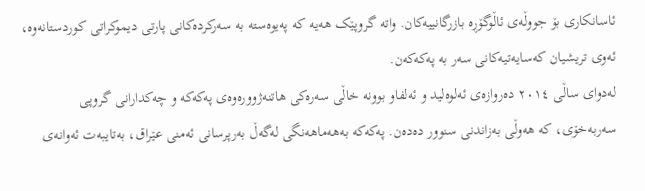ئاسانکاری بۆ جووڵەی ئاڵوگۆڕە بازرگانییەکان. واتە گروپێک هەیە کە پەیوەستە بە سەرکردەکانی پارتی دیموکراتی کوردستانەوە، ئەوی تریشیان کەسایەتیەکانی سەر بە پەکەکەن.
لەدوای ساڵی ٢٠١٤ دەروازەی ئەلوەلید و ئەلفاو بوونە خاڵی سەرەکی هاتنەژوورەوەی پەکەکە و چەکدارانی گروپی سەربەخۆی، کە هەوڵی بەزاندنی سنوور دەدەن. پەکەکە بەهەماهەنگی لەگەڵ بەرپرسانی ئەمنی عێراق، بەتایبەت ئەوانەی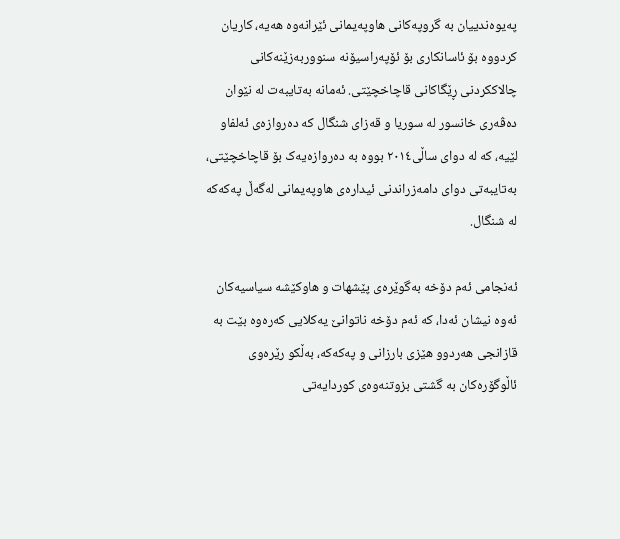پەیوەندییان بە گروپەکانی هاوپەیمانی ئێرانەوە هەیە، کاریان کردووە بۆ ئاسانکاری بۆ ئۆپەراسیۆنە سنووربەزێنەکانی چالاککردنی ڕێگاکانی قاچاخچێتی. ئەمانە بەتایبەت لە نێوان دەڤەری خانسور لە سوریا و قەزای شنگال کە دەروازەی ئەلفاو لێیە، کە لە دوای ساڵی٢٠١٤ بووە بە دەروازەیەک بۆ قاچاخچێتی، بەتایبەتی دوای دامەزراندنی ئیدارەی هاوپەیمانی لەگەڵ پەکەکە لە شنگال.

ئەنجامی ئەم دۆخە بەگوێرەی پێشهات و هاوکێشە سیاسیەکان ئەوە نیشان ئەدا، کە ئەم دۆخە ناتوانێ یەکلایی کەرەوە بێت بە قازانجی هەردوو هێزی بارزانی و پەکەکە، بەڵکو رێرەوی ئاڵوگۆرەکان بە گشتی بزوتنەوەی کوردایەتی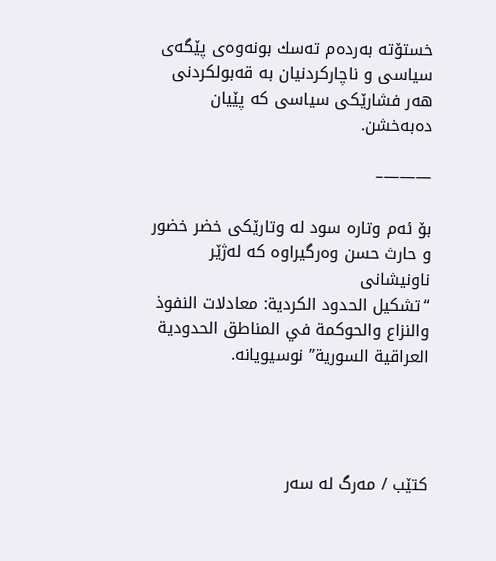خستۆتە بەردەم تەسك بونەوەی پێگەی سیاسی و ناچارکردنیان بە قەبولکردنی هەر فشارێکی سیاسی کە پێیان دەبەخشن.

———–

بۆ ئەم وتارە سود لە وتارێکی خضر خضور و حارث حسن وەرگیراوە کە لەژێر ناونیشانی
“تشكيل الحدود الكردية: معادلات النفوذ والنزاع والحوكمة في المناطق الحدودية العراقية السورية” نوسیویانە.




کتێب / مەرگ لە سەر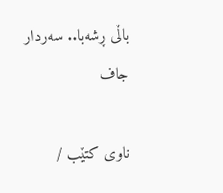باڵی ڕشەبا.. سەردار جاف

ناوی کتێب /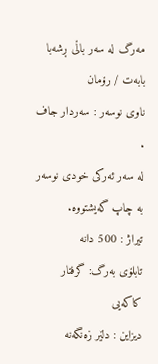مەرگ لە سەر باڵی ڕشەبا
بابەت / رۆمان
ناوی نوسەر : سەردار جاف .
لە سەر ئەرکی خودی نوسەر بە چاپ گەیشتووە.
تیراژ : 500 دانە
تابلۆی بەرگ: گرفتار کاکەیی
دیزاین : دلێر زەنگەنە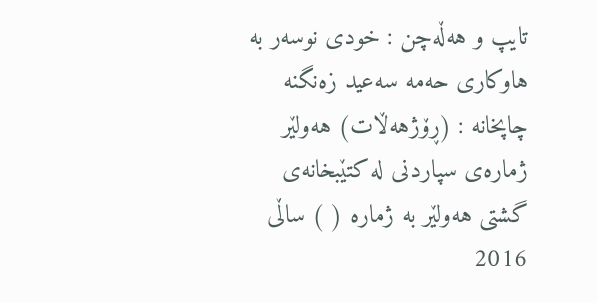تایپ و هەڵەچن : خودی نوسەر بە هاوکاری حەمە سەعید زەنگنە
چاپخانە : (ڕۆژهەڵات) هەولێر
ژمارەی سپاردنی لە کتێبخانەى گشتی هەولێر بە ژمارە ( ) ساڵی 2016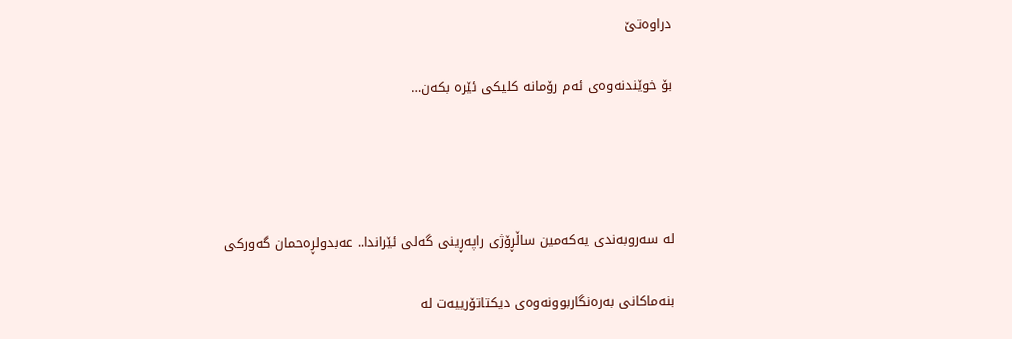دراوەتێ

بۆ خوێندنەوەی ئەم رۆمانە کلیکی ئێرە بکەن…




لە سەروبەندی یەکەمین ساڵڕۆژی راپەڕینی گەلی ئێراندا.. عەبدولڕەحمان گەورکی

بنەماکانی بەرەنگاربوونەوەی دیکتاتۆرییەت لە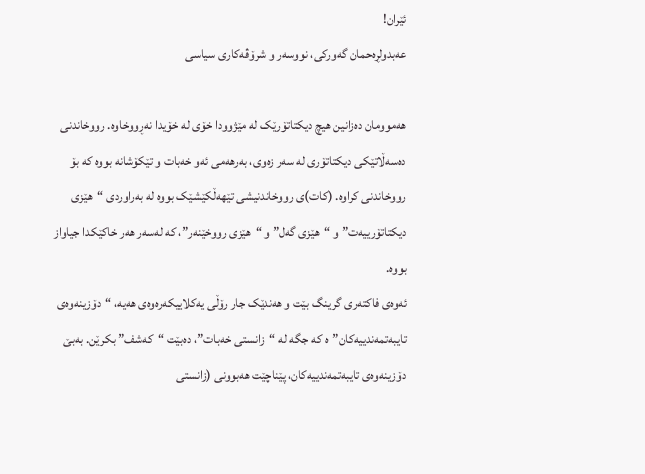ئێران!
عەبدولڕەحمان گەورکی، نووسەر و شرۆڤەکاری سیاسی

هەموومان دەزانین هیچ دیکتاتۆرێک لە مێژوودا خۆی لە خۆیدا نەڕووخاوە. رووخاندنی دەسەڵاتێکی دیکتاتۆری لە سەر زەوی، بەرهەمی ئەو خەبات و تێکۆشانە بووە کە بۆ رووخاندنی کراوە. (کات)ی رووخاندنیشی تێهەڵکێشێک بووە لە بەراوردی “هێزی دیکتاتۆرییەت” و “هێزی گەل” و “هێزی رووخێنەر”، کە لەسەر هەر خاکێکدا جیاواز بووە.
ئەوەی فاکتەری گرینگ بێت و هەندێک جار رۆڵی یەکلاییکەرەوەی هەیە، “دۆزینەوەی تایبەتمەندییەکان”ە کە جگە لە “زانستی خەبات”، دەبێت “کەشف” بکرێن. بەبێ دۆزینەوەی تایبەتمەندییەکان، پێناچێت هەبوونی (زانستی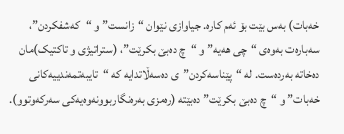خەبات) بەس بێت بۆ ئەم کارە. جیاوازی نێوان “زانست” و “کەشفکردن”، سەبارەت بەوەی “چی هەیە” و “چ دەبێ بکرێت”، (ستراتیژی و تاکتیک)مان دەخاتە بەردەست. لە “پێناسەکردن”ی دەسەڵاتدایە کە “تایبەتمەندییەکانی خەبات” و “چ دەبێ بکرێت” دەبێتە (رەمزی بەرەنگاربوونەوەیەکی سەرکەوتوو).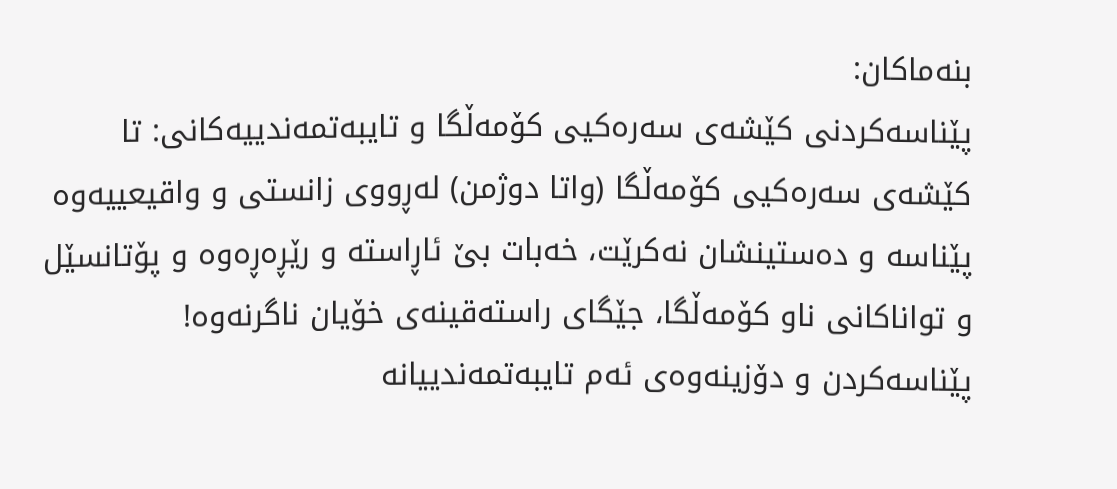بنەماکان:
پێناسەکردنی کێشەی سەرەکیی کۆمەڵگا و تایبەتمەندییەکانی: تا کێشەی سەرەکیی کۆمەڵگا (واتا دوژمن) لەڕووی زانستی و واقیعییەوە پێناسە و دەستینشان نەکرێت، خەبات بێ ئاڕاستە و رێڕەڕەوە و پۆتانسێل و تواناکانی ناو کۆمەڵگا، جێگای راستەقینەی خۆیان ناگرنەوە! پێناسەکردن و دۆزینەوەی ئەم تایبەتمەندییانە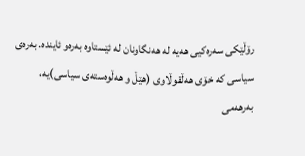رۆڵێکی سەرەکیی هەیە لە هەنگاونان لە ئێستاوە بەرەو ئایندە. بەرەی سیاسی کە خۆی هەڵقوڵاوی (هێڵ و هەڵوەستەی سیاسی)یە، بەرهەمی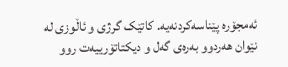ئەمجۆرە پێناسەکردنەیە. کاتێک گرژی و ئاڵوزی لە نێوان هەردوو بەرەی گەل و دیکتاتۆرییەت روو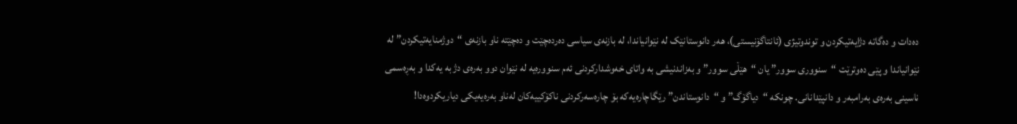دەدات و دەگاتە دژایەتیکردن و توندوتیژی (ئانتاگۆنیستی)، هەر دانوستانێک لە نێوانیاندا، لە بازنەی سیاسی دەردەچێت و دەچێتە ناو بازنەی “دوژمنایەتیکردن” لە نێوانیاندا و پێی دەوترێت “سنووری سوور” یان “هێڵی سوور” و بەزاندنیشی بە واتای خەوشدارکردنی ئەم سنوورەیە لە نێوان دوو بەرەی دژ بە یەکدا و بەڕەسمی ناسینی بەرەی بەرامبەر و دانپێدانانی. چونکە “دیاگۆگ” و “دانوستاندن” رێگاچارەیەکە بۆ چارەسەرکردنی ناکۆکییەکان لەناو بەرەیەیکی دیاریکردوەدا!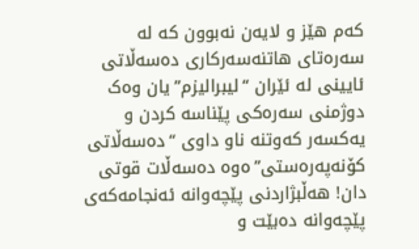کەم هێز و لایەن نەبوون کە لە سەرەتای هاتنەسەرکاری دەسەڵاتی ئایینی لە ئێران “لیبرالیزم”یان وەک دوژمنی سەرەکی پێناسە کردن و یەکسەر کەوتنە ناو داوی “دەسەڵاتی کۆنەپەرەستی”ەوە دەسەڵات قوتی دان! هەڵبژاردنی پێچەوانە ئەنجامەکەی پێچەوانە دەبێت و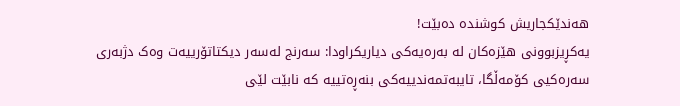هەندێکجاریش کوشندە دەبێت!
یەکڕیزبوونی هێزەکان لە بەرەیەکی دیاریکراودا: سەرنج لەسەر دیکتاتۆرییەت وەک دژبەری سەرەکیی کۆمەڵگا، تایبەتمەندییەکی بنەڕەتییە کە نابێت لێی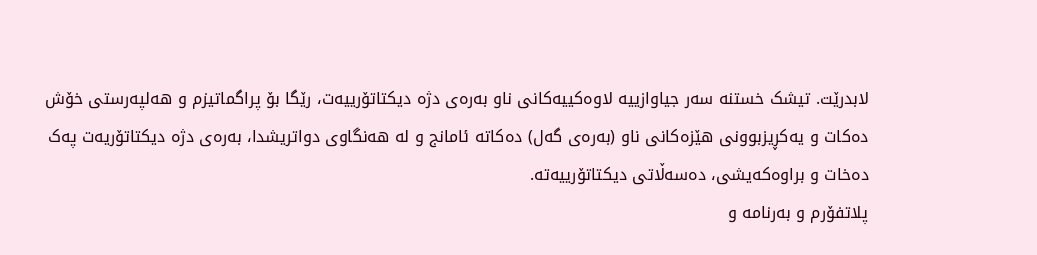لابدرێت. تیشک خستنە سەر جیاوازییە لاوەکییەکانی ناو بەرەی دژە دیکتاتۆرییەت، رێگا بۆ پراگماتیزم و هەلپەرستی خۆش دەکات و یەکڕیزبوونی هێزەکانی ناو (بەرەی گەل) دەکاتە ئامانج و لە هەنگاوی دواتریشدا، بەرەی دژە دیکتاتۆریەت پەک دەخات و براوەکەیشی، دەسەڵاتی دیکتاتۆرییەتە.
پلاتفۆرم و بەرنامە و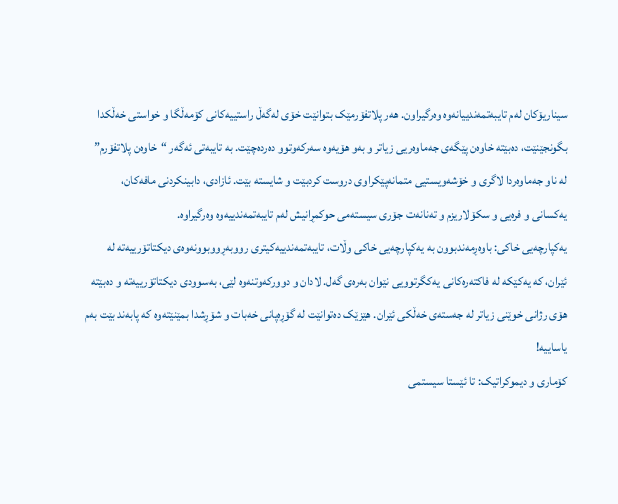سیناریۆکان لەم تایبەتمەندییانەوە وەرگیراون. هەر پلاتفۆرمێک بتوانێت خۆی لەگەڵ راستییەکانی کۆمەڵگا و خواستی خەڵکدا بگونجێنێت، دەبێتە خاوەن پێگەی جەماوەریی زیاتر و بەو هۆیەوە سەرکەوتوو دەردەچێت. بە تایبەتی ئەگەر “خاوەن پلاتفۆرم” لە ناو جەماوەردا لاگری و خۆشەویستیی متمانەپێکراوی دروست کردبێت و شایستە بێت. ئازادی، دابینکردنی مافەکان، یەکسانی و فرەیی و سکۆلاریزم و تەنانەت جۆری سیستەمی حوکمڕانیش لەم تایبەتمەندییەوە وەرگیراوە.
یەکپارچەیی خاکی: باوەڕمەندبوون بە یەکپارچەیی خاکی وڵات، تایبەتمەندییەکیتری رووبەڕووبوونەوەی دیکتاتۆرییەتە لە ئێران، کە یەکێکە لە فاکتەرەکانی یەکگرتوویی نێوان بەرەی گەل. لادان و دوورکەوتنەوە لێی، بەسوودی دیکتاتۆرییەتە و دەبێتە هۆی رژانی خوێنی زیاتر لە جەستەی خەڵکی ئێران. هێزێک دەتوانێت لە گۆڕەپانی خەبات و شۆڕشدا بمێنێتەوە کە پابەند بێت بەم یاساییە!
کۆماری و دیموکراتیک: تا ئێستا سیستمی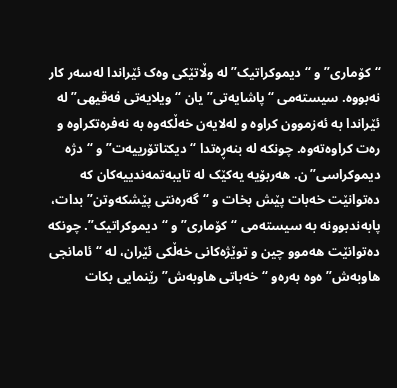“کۆماری” و “دیموکراتیک” لە وڵاتێکی وەک ئێراندا لەسەر کار نەبووە. سیستەمی “پاشایەتی” یان “ویلایەتی فەقیهی” لە ئێراندا بە ئەزموون کراوە و لەلایەن خەڵکەوە بە نەفرەتکراوە و رەت کراوەتەوە. چونکە لە بنەڕەتدا “دیکتاتۆرییەت” و “دژە دیموکراسی”ن. هەربۆیە یەکێک لە تایبەتمەندییەکان کە دەتوانێت خەبات پێش بخات و “گەرەنتی پێشکەوتن” بدات، پابەندبوونە بە سیستەمی “کۆماری” و “دیموکراتیک”. چونکە دەتوانێت هەموو چین و توێژەکانی خەڵکی ئێران، لە “ئامانجی هاوبەش”ەوە بەرەو “خەباتی هاوبەش” رێنمایی بکات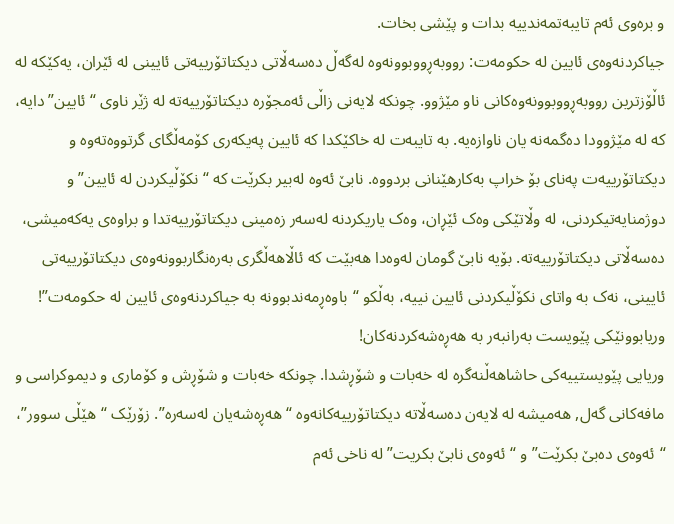و برەوی ئەم تایبەتمەندییە بدات و پێشی بخات.
جیاکردنەوەی ئایین لە حکومەت: رووبەڕووبوونەوە لەگەڵ دەسەڵاتی دیکتاتۆرییەتی ئایینی لە ئێران، یەکێکە لە ئاڵۆزترین رووبەڕووبوونەوەکانی ناو مێژوو. چونکە لایەنی زاڵی ئەمجۆرە دیکتاتۆرییەتە لە ژێر ناوی “ئایین”دایە، کە لە مێژوودا دەگمەنە یان ناوازەیە. بە تایبەت لە خاکێکدا کە ئایین پەیکەری کۆمەڵگای گرتووەتەوە و دیکتاتۆرییەت پەنای بۆ خراپ بەکارهێنانی بردووە. نابێ ئەوە لەبیر بکرێت کە “نکۆڵیکردن لە ئایین” و دوژمنایەتیکردنی، لە وڵاتێکی وەک ئێڕان، وەک یاریکردنە لەسەر زەمینی دیکتاتۆرییەتدا و براوەی یەکەمیشی، دەسەڵاتی دیکتاتۆرییەتە. بۆیە نابێ گومان لەوەدا هەبێت کە ئاڵاهەڵگری بەرەنگاربوونەوەی دیکتاتۆرییەتی ئایینی، نەک بە واتای نکۆڵیکردنی ئایین نییە، بەڵکو “باوەڕمەندبوونە بە جیاکردنەوەی ئایین لە حکومەت”!
وریابوونێکی پێویست بەرانبەر بە هەڕەشەکردنەکان!
وریایی پێویستییەکی حاشاهەڵنەگرە لە خەبات و شۆڕشدا. چونکە خەبات و شۆڕش و کۆماری و دیموکراسی و مافەکانی گەل, هەمیشە لە لایەن دەسەڵاتە دیکتاتۆرییەکانەوە “هەڕەشەیان لەسەرە”. زۆرێک “هێڵی سوور”، “ئەوەی دەبێ بکرێت” و “ئەوەی نابێ بکریت” لە ناخی ئەم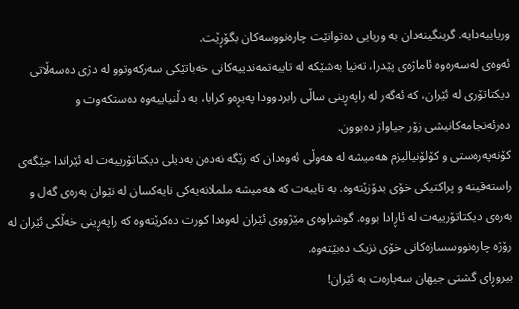وریاییەدایە. گرینگینەدان بە وریایی دەتوانێت چارەنووسەکان بگۆڕێت.
ئەوەی لەسەرەوە ئاماژەی پێدرا، تەنیا بەشێکە لە تایبەتمەندییەکانی خەباتێکی سەرکەوتوو لە دژی دەسەڵاتی دیکتاتۆری لە ئێران، کە ئەگەر لە راپەڕینی ساڵی رابردوودا پەیڕەو کرابا، بە دڵنیاییەوە دەستکەوت و دەرئەنجامەکانیشی زۆر جیاواز دەبوون.
کۆنەپەرەستی و کۆلۆنیالیزم هەمیشە لە هەوڵی ئەوەدان کە رێگە نەدەن بەدیلی دیکتاتۆرییەت لە ئێراندا جێگەی راستەقینە و پراکتیکی خۆی بدۆزێتەوە. بە تایبەت کە هەمیشە ململانەیەکی نایەکسان لە نێوان بەرەی گەل و بەرەی دیکتاتۆرییەت لە ئاڕادا بووە. گوشراوەی مێژووی ئێران لەوەدا کورت دەکرێتەوە کە راپەڕینی خەڵکی ئێران لە رۆژە چارەنووسسازەکانی خۆی نزیک دەبێتەوە.
بیروڕای گشتی جیهان سەبارەت بە ئێران!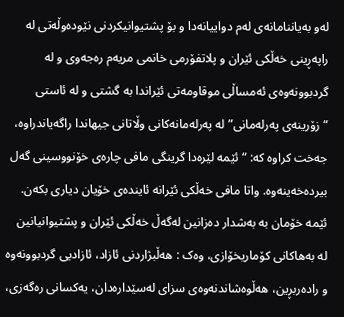لەو بەیاننامانەی لەم دواییانەدا و بۆ پشتیوانیکردنی نێودەوڵەتی لە راپەڕینی خەڵکی ئێران و پلاتفۆرمی خانمی مریەم رەجەوی و لە گردبوونەوەی ئەمساڵی موقاومەتی ئێراندا بە گشتی و لە ئاستی “زۆرینەی پەرلەمانی” لە پەرلەمانەکانی وڵاتانی جیهاندا راگەیاندراوە، جەخت کراوە کە: “ئێمە لێرەدا گرینگی مافی چارەی خۆنووسینی گەل بیردەخەینەوە. واتا مافی خەڵکی ئێرانە ئایندەی خۆیان دیاری بکەن. ئێمە خۆمان بە بەشدار دەزانین لەگەڵ خەڵکی ئێران و پشتیوانیانین لە بەهاکانی کۆماریخۆازی، وەک : هەڵبژاردنی ئازاد، ئازادیی گردبوونەوە و رادەربڕین، هەڵوەشاندنەوەی سزای لەسێدارەدان، یەکسانی رەگەزی،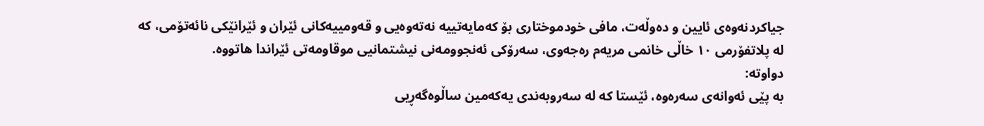جیاکردنەوەی ئایین و دەوڵەت، مافی خودموختاری بۆ کەمایەتییە نەتەوەیی و قەومییەکانی ئێران و ئێرانێکی نائەتۆمی، کە لە پلاتفۆرمی ١٠ خاڵی خانمی مریەم رەجەوی، سەرۆکی ئەنجوومەنی نیشتمانیی موقاومەتی ئێراندا هاتووە.
دواوتە:
بە پێی ئەوانەی سەرەوە، ئێستا کە لە سەروبەندی یەکەمین ساڵوەگەڕیی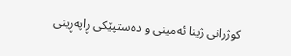کوژرانی ژینا ئەمینی و دەستپێکی ڕاپەڕینی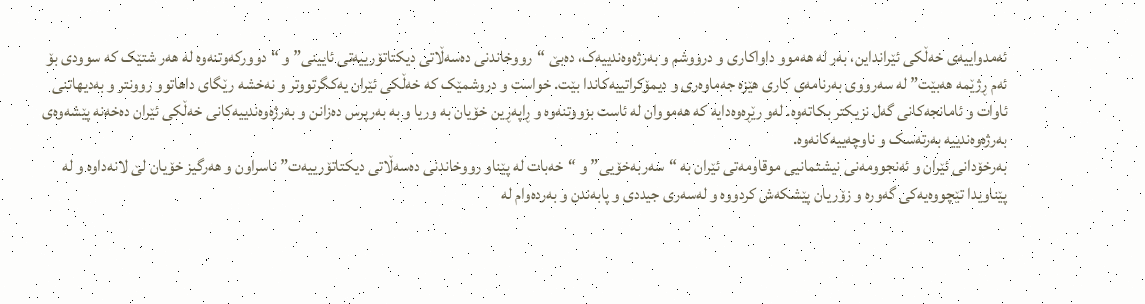ئەمدواییەی خەڵکی ئێرانداین، بەر لە هەموو داواکاری و درووشم و بەرژەوەندییەک، دەبێ “رووخاندنی دەسەڵاتی دیکتاتۆرییەتی ئایینی” و “دوورکەوتنەوە لە هەر شتێک کە سوودی بۆ ئەم ڕژێمە هەبێت” لە سەرووی بەرنامەی کاری هێزە جەماوەری و دیمۆکراتییەکاندا بێت. خواست و دروشمێک کە خەڵکی ئێران یەکگرتووتر و نەخشە رێگای داهاتوو روونتر و بەدیهاتنی ئاوات و ئامانجەکانی گەل نزیکتر بکاتەوە. لەو رێڕەوەدایە کە هەمووان لە ئاست بزووتنەوە و ڕاپەڕین خۆیان بە وریا و بە بەرپرس دەزانن و بەرژەوەندییەکانی خەڵکی ئێران دەخەنە پێشەوەی بەرژەوەندییە بەرتەسک و ناوچەییەکانەوە.
بەرخۆدانی ئێران و ئەنجوومەنی نیشتمانیی موقاومەتی ئێران بە “سەربەخۆیی” و “خەبات لە پێناو رووخاندنی دەسەڵاتی دیکتاتۆرییەت” ناسراون و هەرگیز خۆیان لێ لانەداوە و لە پێناویدا تێچووەیەکی گەورە و زۆریان پێشکەش کردووە و لەسەری جیددی و پابەندن و بەردەوام لە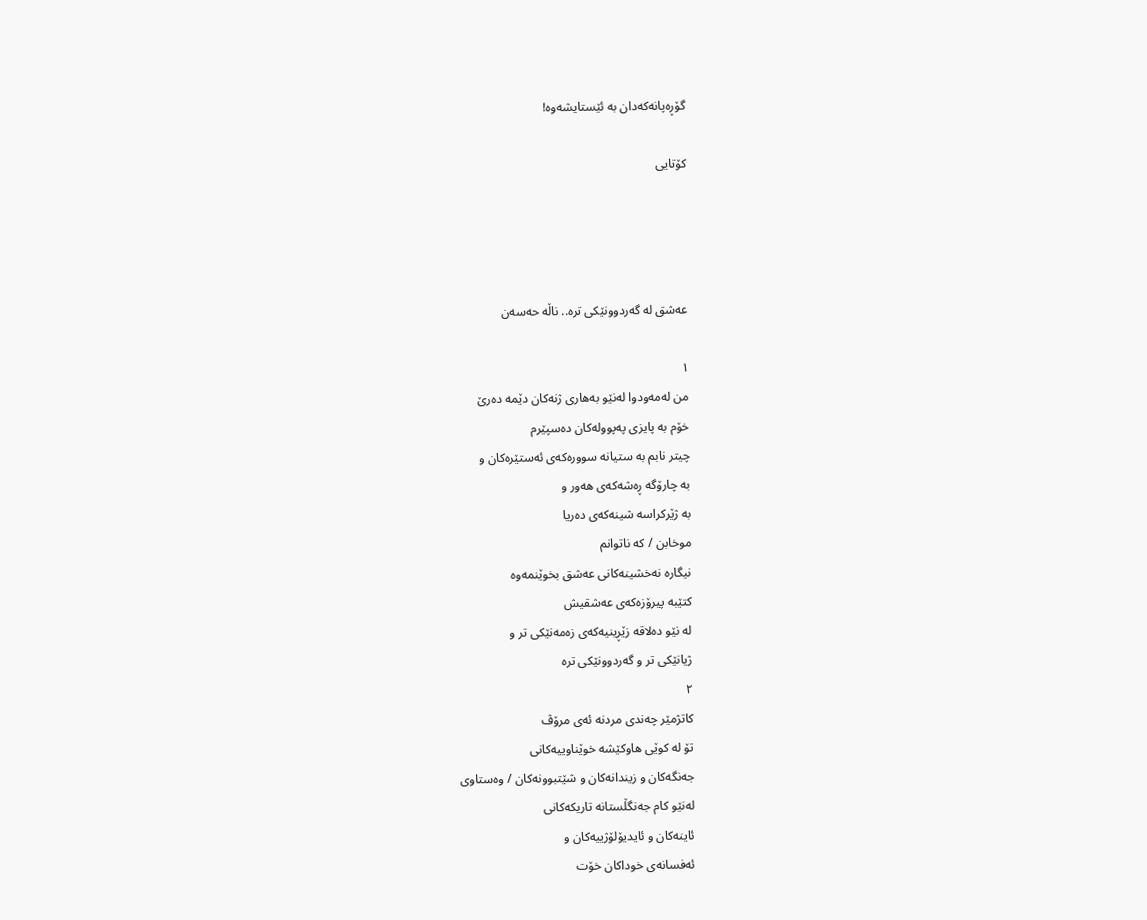گۆڕەپانەکەدان بە ئێستایشەوە!

کۆتایی




عەشق لە گەردوونێکی ترە.. ناڵە حەسەن

١
من لەمەودوا لەنێو بەهاری ژنەکان دێمە دەرێ
خۆم بە پایزی پەپوولەکان دەسپێرم
چیتر نابم بە ستیانە سوورەکەی ئەستێرەکان و
بە چارۆگە ڕەشەکەی هەور و
بە ژێرکراسە شینەکەی دەریا
موخابن / کە ناتوانم
نیگارە نەخشینەکانی عەشق بخوێنمەوە
کتێبە پیرۆزەکەی عەشقیش
لە نێو دەلاقە زێڕینیەکەی زەمەنێکی تر و
ژیانێکی تر و گەردوونێکی ترە
٢
کاتژمێر چەندی مردنە ئەی مرۆڤ
تۆ لە کوێی هاوکێشە خوێناوییەکانی
جەنگەکان و زیندانەکان و شێتبوونەکان / وەستاوی
لەنێو کام جەنگڵستانە تاریکەکانی
ئاینەکان و ئایدیۆلۆژییەکان و
ئەفسانەی خوداکان خۆت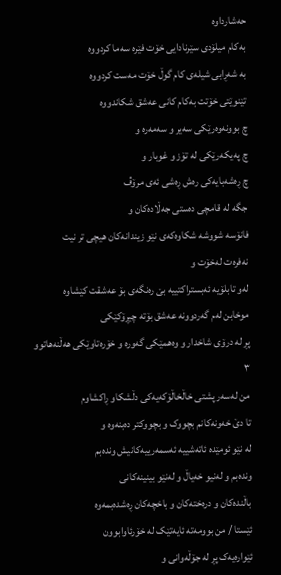حەشارداوە
بەکام میلۆدی سێرنادایی خۆت فێرە سەما کردووە
بە شەڕابی شیلەی کام گوڵ خۆت مەست کردووە
تێنوێتی خۆتت بەکام کانی عەشق شکاندووە
چ بوونەوەرێکی سەیر و سەمەرە و
چ پەیکەرێکی لە تۆز و غوبار و
چ ڕەشەبایەکی رەش ڕەشی ئەی مرۆڤ
جگە لە قامچی دەستی جەڵادەکان و
فانۆسە شووشە شکاوەکەی نێو زیندانەکان هیچی تر نیت
نەفرەت لەخۆت و
لەو تابلۆیە ئەبستراکتییە بێ رەنگەی بۆ عەشقت کێشاوە
موخابن لەم گەردوونە عەشق بۆتە چیڕۆکێکی
پڕ لە درۆی شاخدار و وەهمێکی گەورە و خۆرەتاوێکی هەڵنەهاتوو
٣
من لەسەر پشتی خاڵخاڵۆکەیەکی دڵشکاو ڕاکشاوم
تا دێ خەونەکانم بچووک و بچووکتر دەبنەوە و
لە نێو ئومێدە ئاتەشییە ئەسمەرییەکانیش وندەبم
وندەبم و لەنیو خەیاڵ و لەنێو بینینەکانی
باڵندەکان و درەختەکان و باخچەکان ڕەشدەبمەوە
ئێستا / من بوومەتە ئایەتێک لە خۆرئاوابوون
ئێوارەیەک پڕ لە جۆڵەوانی و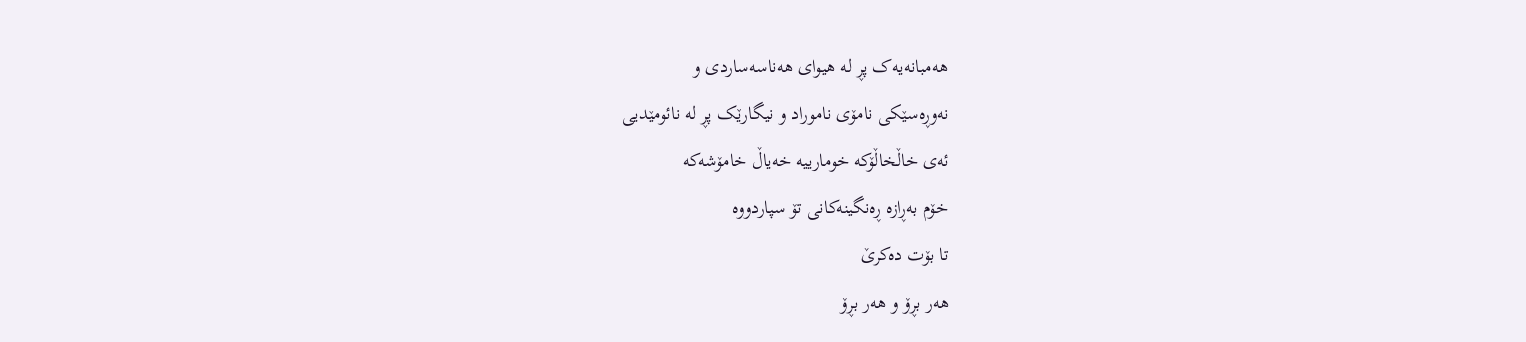هەمبانەیەک پڕ لە هیوای هەناسەساردی و
نەوڕەسێکی نامۆی ناموراد و نیگارێک پڕ لە نائومێدیی
ئەی خاڵخاڵۆکە خومارییە خەیاڵ خامۆشەکە
خۆم بەڕازە ڕەنگینەکانی تۆ سپاردووە
تا بۆت دەکرێ
هەر بڕۆ و هەر بڕۆ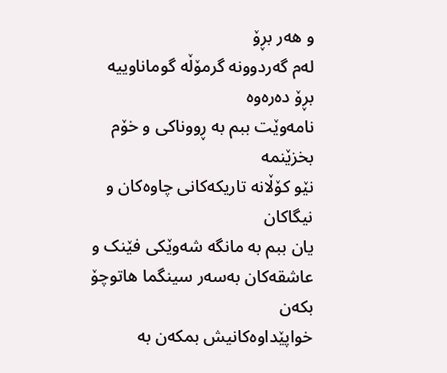و هەر بڕۆ
لەم گەردوونە گرمۆڵە گوماناوییە
بڕۆ دەرەوە
نامەوێت ببم بە ڕووناکی و خۆم بخزێنمە
نێو کۆڵانە تاریکەکانی چاوەکان و نیگاکان
یان ببم بە مانگە شەوێکی فێنک و
عاشقەکان بەسەر سینگما هاتوچۆ بکەن
خواپێداوەکانیش بمکەن بە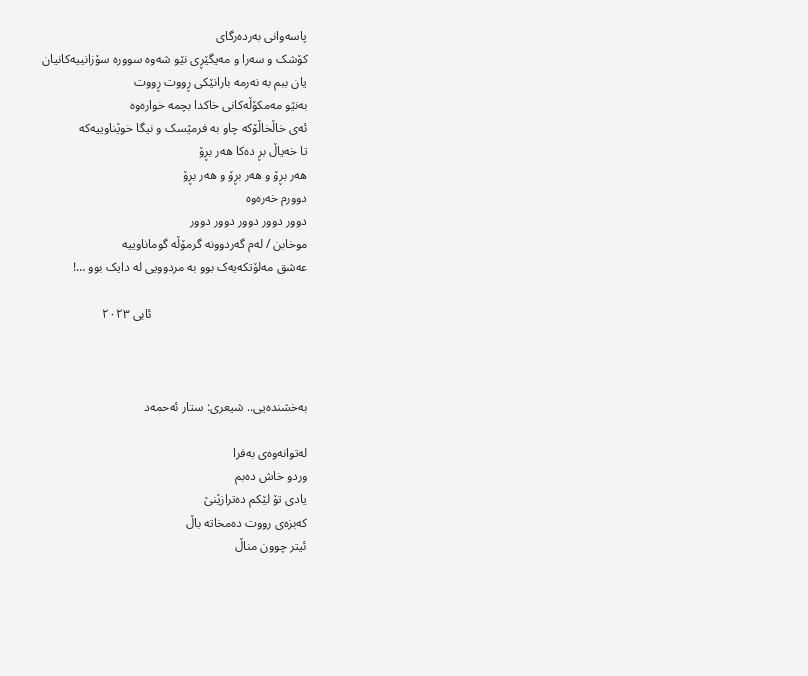پاسەوانی بەردەرگای
کۆشک و سەرا و مەیگێڕی نێو شەوە سوورە سۆزانییەکانیان
یان ببم بە نەرمە بارانێکی ڕووت ڕووت
بەنێو مەمکۆڵەکانی خاکدا بچمە خوارەوە
ئەی خاڵخاڵۆکە چاو بە فرمێسک و نیگا خوێناوییەکە
تا خەیاڵ بڕ دەکا هەر بڕۆ
هەر بڕۆ و هەر بڕۆ و هەر بڕۆ
دوورم خەرەوە
دوور دوور دوور دوور دوور
موخابن / لەم گەردوونە گرمۆڵە گوماناوییە
عەشق مەلۆتکەیەک بوو بە مردوویی لە دایک بوو …!

                                                  ئابی ٢٠٢٣



به‌خشنده‌یی.. شیعری: ستار ئەحمەد

له‌توانه‌وه‌ی به‌فرا
وردو خاش ده‌بم
یادی تۆ لێكم ده‌ترازێنێ
كه‌بزه‌ی رووت ده‌مخاته‌ باڵ
ئیتر چوون مناڵ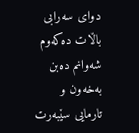دوای سه‌رابی باڵات ده‌كه‌وم
شه‌وانم ده‌بن به‌خه‌ون و
تارمایی سێبه‌رت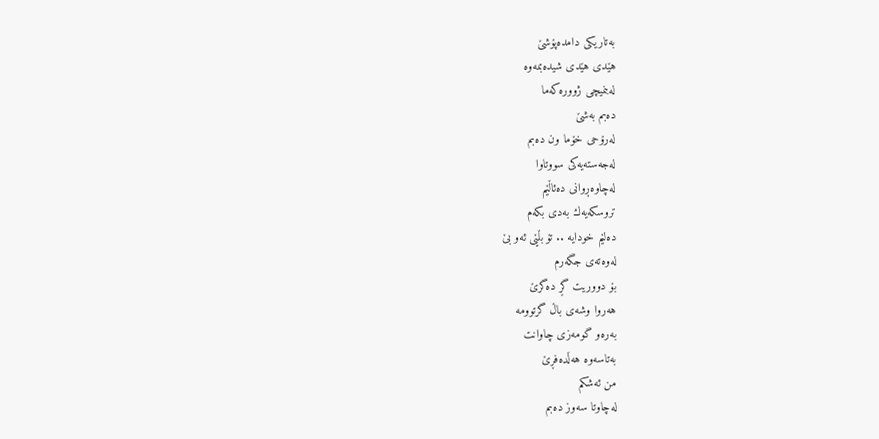به‌تاریكی دامده‌پۆشێ
هێدی هێدی شیده‌بمه‌وه‌
له‌بنمیچی ژووره‌كه‌ما
ده‌بم به‌شێ
له‌رۆحی خۆما ون ده‌بم
له‌جه‌سته‌یه‌كی سووتاوا
له‌چاوه‌ڕوانی ده‌ئاڵێم
تروسكه‌یه‌ك به‌دی بكه‌م
ده‌لێم خودایه‌ .. تۆ بڵێی ئه‌و بێ
له‌وه‌ته‌ی جگه‌رم
بۆ دووریت گڕ ده‌گرێ
هه‌روا وشه‌ی باڵ گرتوومه‌
به‌ره‌و گومه‌زی چاوانت
به‌تاسه‌وه‌ هه‌ڵده‌فڕێ
من ئه‌شكم
له‌چاوتا سه‌وز ده‌بم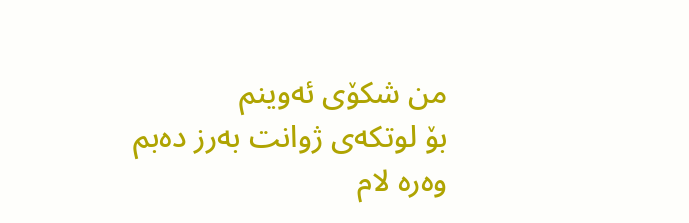من شكۆی ئه‌وینم
بۆ لوتكه‌ی ژوانت به‌رز ده‌بم
وه‌ره‌ لام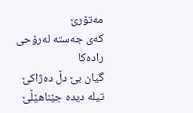مه‌تۆرێ
كه‌ی جه‌سته‌ له‌رۆحی راده‌كا
گیان بێ دڵ ده‌ژاكێ
تیله‌ دیده‌ جێناهێڵێ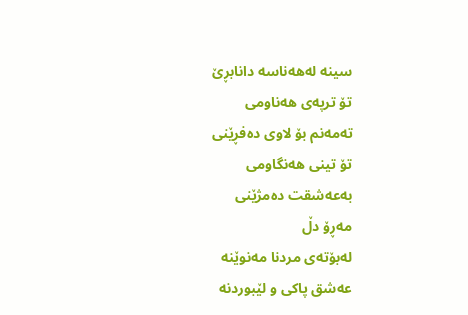سینه‌ له‌هه‌ناسه‌ دانابڕێ
تۆ ترپه‌ی هه‌ناومی
ته‌مه‌نم بۆ لاوی ده‌فڕێنی
تۆ تینی هه‌نگاومی
به‌عه‌شقت ده‌مژێنی
مه‌ڕۆ دڵ
له‌بۆته‌ی مردنا مه‌نوێنه‌
عه‌شق پاكی و لێبوردنه‌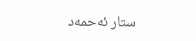ستار ئەحمەد